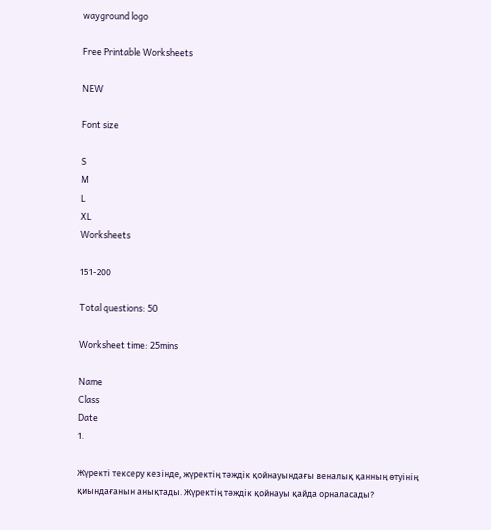wayground logo

Free Printable Worksheets

NEW

Font size

S
M
L
XL
Worksheets

151-200

Total questions: 50

Worksheet time: 25mins

Name
Class
Date
1.

Жүректі тексеру кезінде, жүректің тәждік қойнауындағы веналық қанның өтуінің қиындағанын анықтады. Жүректің тәждік қойнауы қайда орналасады?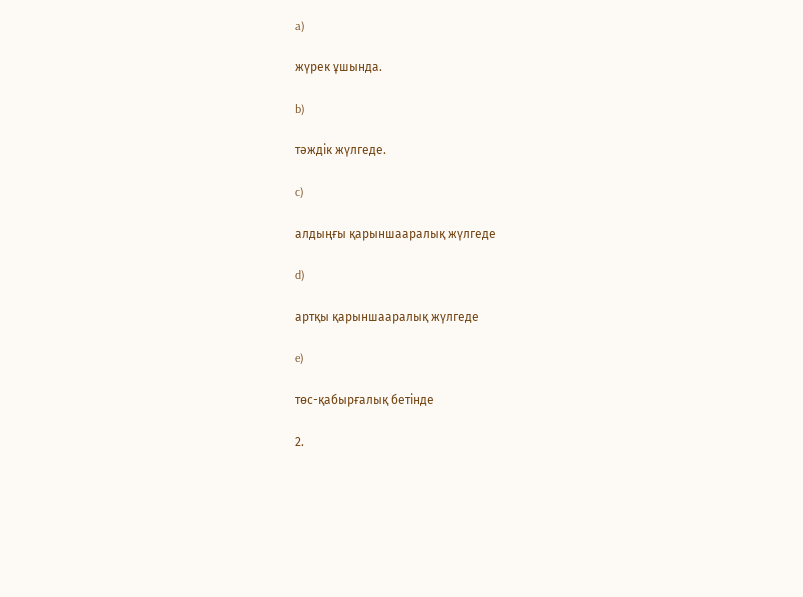a)

жүрек ұшында.

b)

тәждік жүлгеде.

c)

алдыңғы қарыншааралық жүлгеде

d)

артқы қарыншааралық жүлгеде

e)

төс-қабырғалық бетінде

2.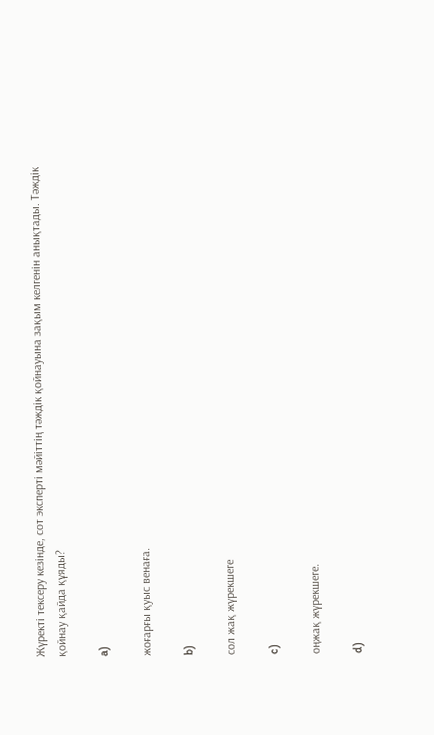Жүректі тексеру кезінде, сот эксперті мәйіттің тәждік қойнауына зақым келгенін анықтады. Тәждік қойнау қайда құяды?

a)

жоғарғы қуыс венаға.

b)

сол жақ жүрекшеге

c)

оңжақ жүрекшеге.

d)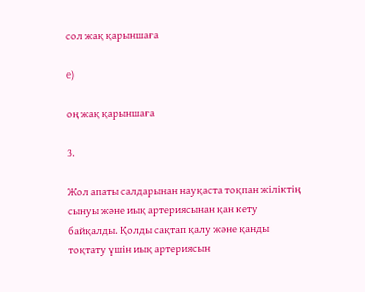сол жақ қарыншаға

e)

оң жақ қарыншаға

3.

Жол апаты салдарынан науқаста тоқпан жіліктің сынуы және иық артериясынан қан кету байқалды. Қолды сақтап қалу және қанды тоқтату үшін иық артериясын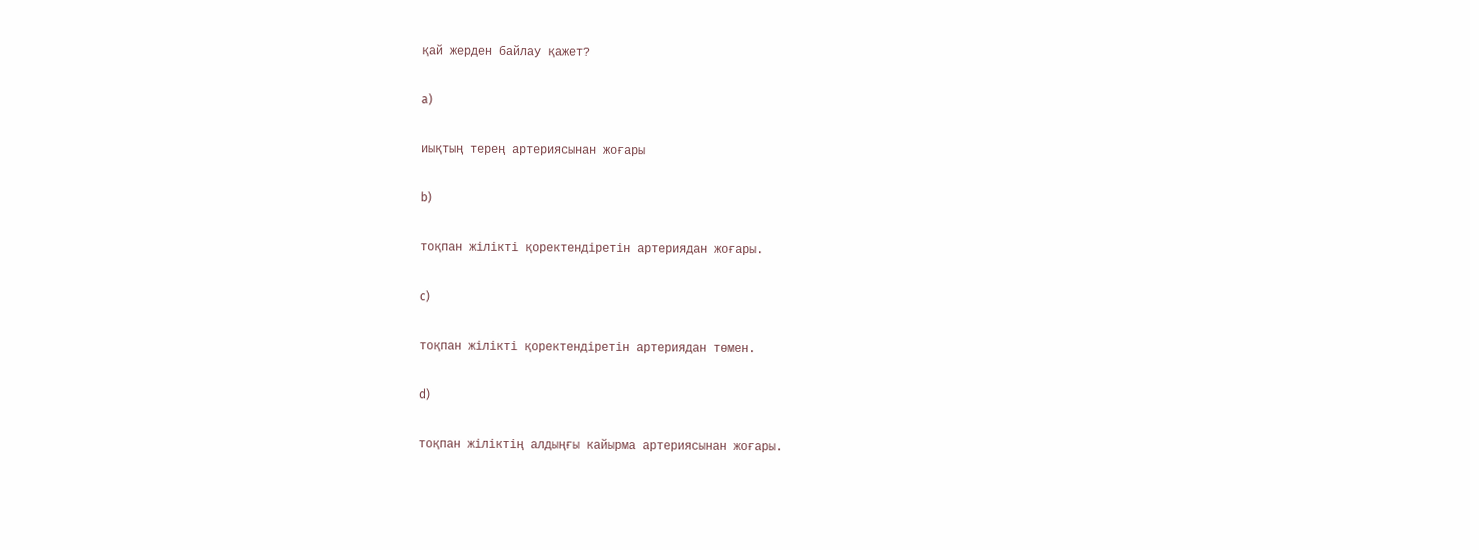қай жерден байлау қажет?

a)

иықтың терең артериясынан жоғары

b)

тоқпан жілікті қоректендіретін артериядан жоғары.

c)

тоқпан жілікті қоректендіретін артериядан төмен.

d)

тоқпан жіліктің алдыңғы кайырма артериясынан жоғары.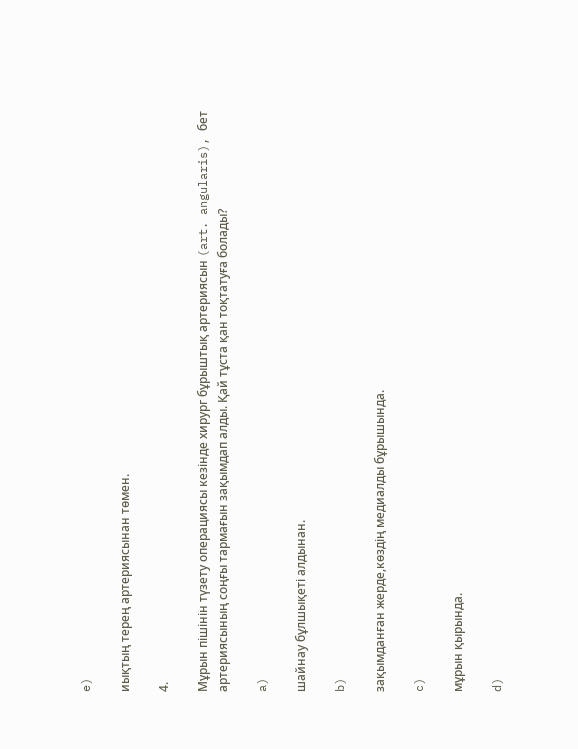e)

иықтың терең артериясынан төмен.

4.

Мұрын пішінін түзету операциясы кезінде хирург бұрыштық артериясын (art. angularis), бет артериясының соңғы тармағын зақымдап алды. Қай тұста қан тоқтатуға болады?

a)

шайнау бұлшықеті алдынан.

b)

зақымданған жерде,көздің медиалды бұрышында.

c)

мұрын қырында.

d)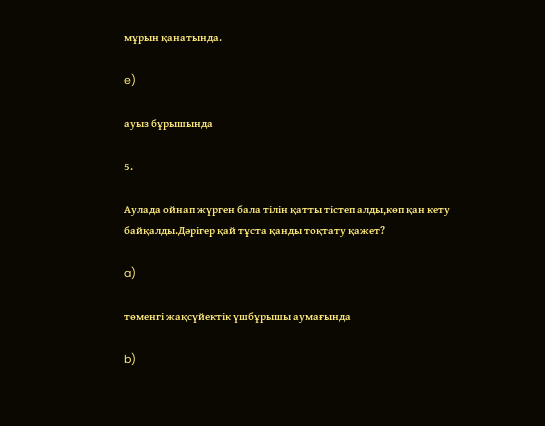мұрын қанатында.

e)

ауыз бұрышында

5.

Аулада ойнап жүрген бала тілін қатты тістеп алды,көп қан кету байқалды.Дәрігер қай тұста қанды тоқтату қажет?

a)

төменгі жақсүйектік үшбұрышы аумағында

b)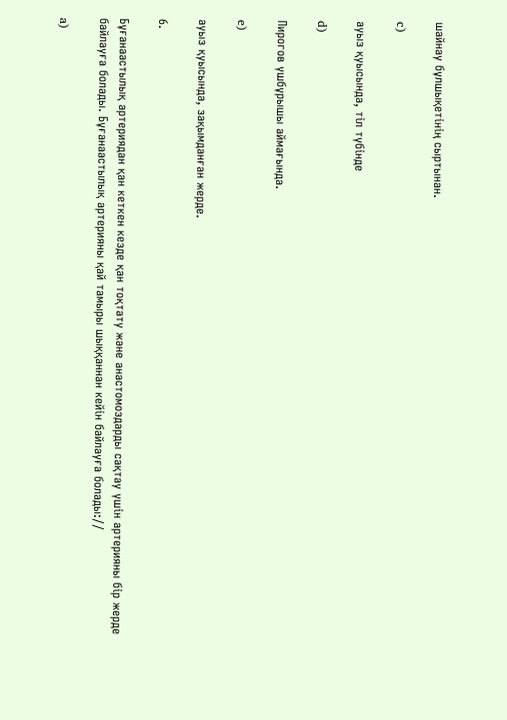шайнау бұлшықетінің сыртынан.

c)

ауыз қуысында, тіл түбінде

d)

Пирогов үшбұрышы аймағында.

e)

ауыз қуысында, зақымданған жерде.

6.

Бұғанаастылық артериядан қан кеткен кезде қан тоқтату және анастомоздарды сақтау үшін артерияны бір жерде байлауға болады. Бұғанаастылық артерияны қай тамыры шыққаннан кейін байлауға болады://

a)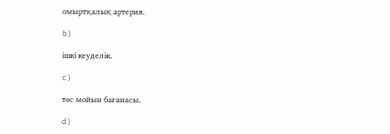омыртқалық артерия.

b)

ішкі кеуделік.

c)

төс мойын бағанасы.

d)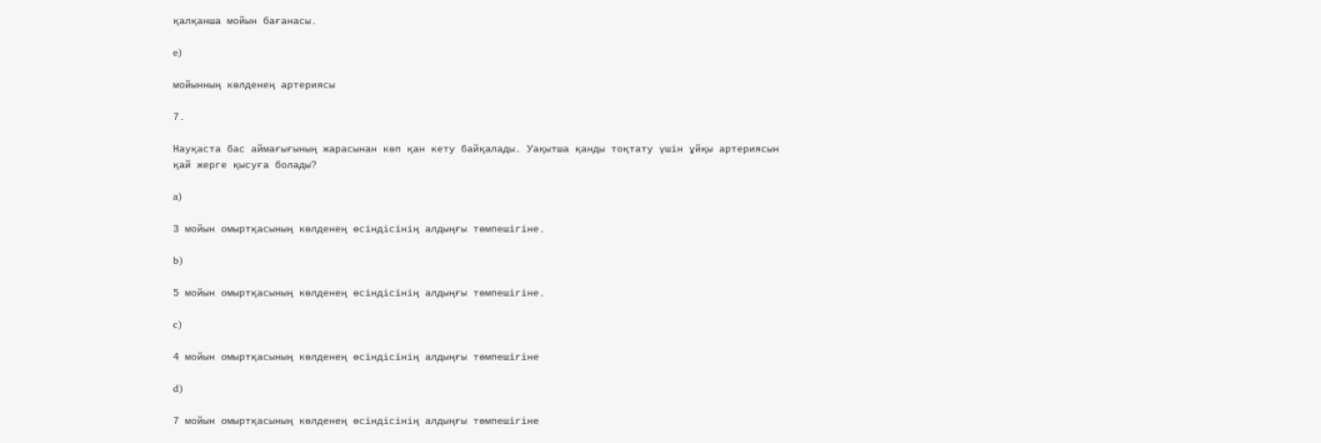қалқанша мойын бағанасы.

e)

мойынның көлденең артериясы

7.

Науқаста бас аймағығының жарасынан көп қан кету байқалады. Уақытша қанды тоқтату үшін ұйқы артериясын қай жерге қысуға болады?

a)

3 мойын омыртқасының көлденең өсіндісінің алдыңғы төмпешігіне.

b)

5 мойын омыртқасының көлденең өсіндісінің алдыңғы төмпешігіне.

c)

4 мойын омыртқасының көлденең өсіндісінің алдыңғы төмпешігіне

d)

7 мойын омыртқасының көлденең өсіндісінің алдыңғы төмпешігіне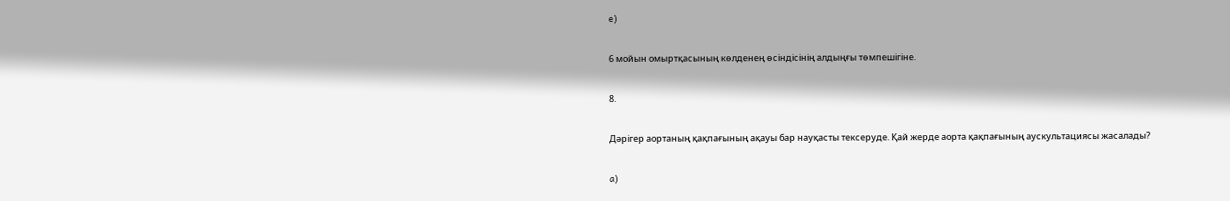e)

6 мойын омыртқасының көлденең өсіндісінің алдыңғы төмпешігіне.

8.

Дәрігер аортаның қақпағының ақауы бар науқасты тексеруде. Қай жерде аорта қақпағының аускультациясы жасалады?

a)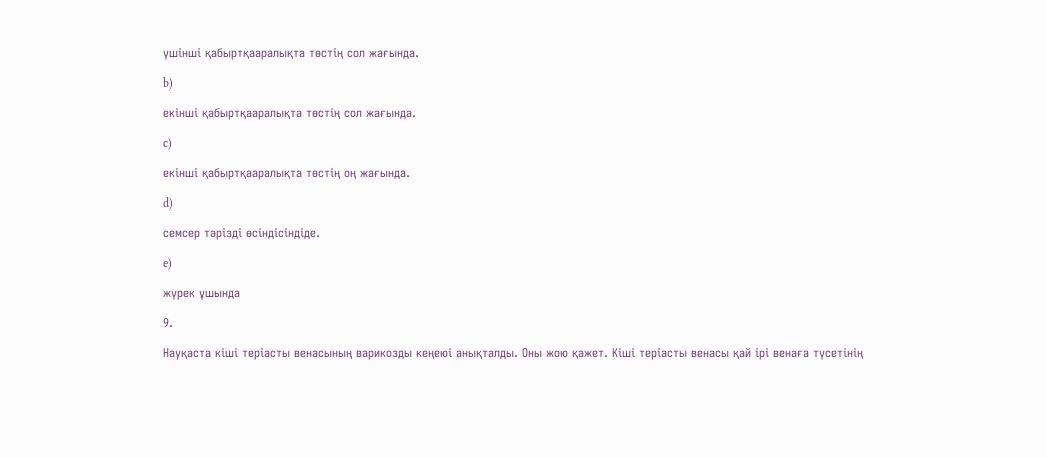үшінші қабыртқааралықта төстің сол жағында.

b)

екінші қабыртқааралықта төстің сол жағында.

c)

екінші қабыртқааралықта төстің оң жағында.

d)

семсер тәрізді өсіндісіндіде.

e)

жүрек ұшында

9.

Науқаста кіші теріасты венасының варикозды кеңеюі анықталды. Оны жою қажет. Кіші теріасты венасы қай ірі венаға түсетінің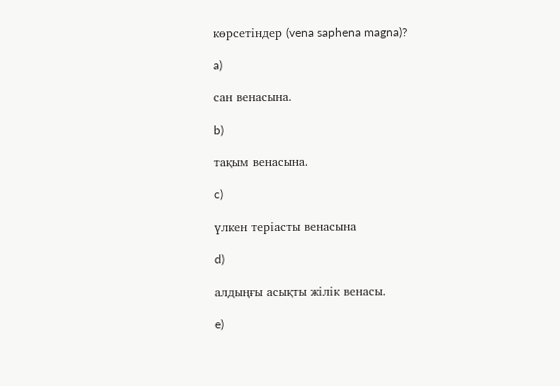көрсетіндер (vena saphena magna)?

a)

сан венасына.

b)

тақым венасына.

c)

үлкен теріасты венасына

d)

алдыңғы асықты жілік венасы.

e)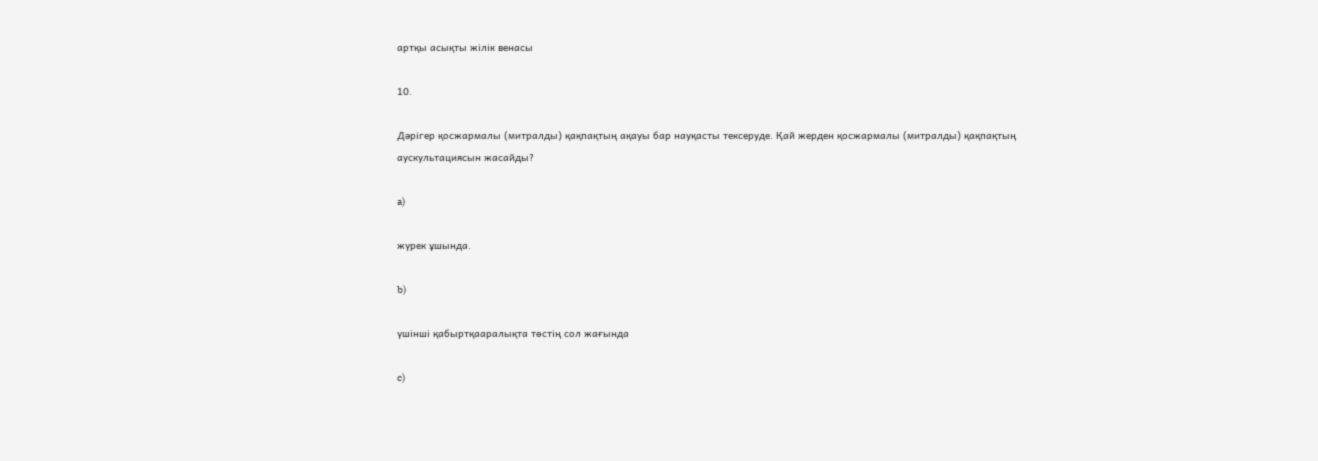артқы асықты жілік венасы

10.

Дәрігер қосжармалы (митралды) қақпақтың ақауы бар науқасты тексеруде. Қай жерден қосжармалы (митралды) қақпақтың аускультациясын жасайды?

a)

жүрек ұшында.

b)

үшінші қабыртқааралықта төстің сол жағында

c)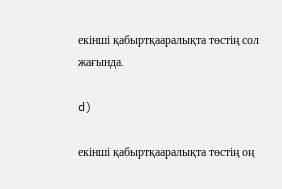екінші қабыртқааралықта төстің сол жағында.

d)

екінші қабыртқааралықта төстің оң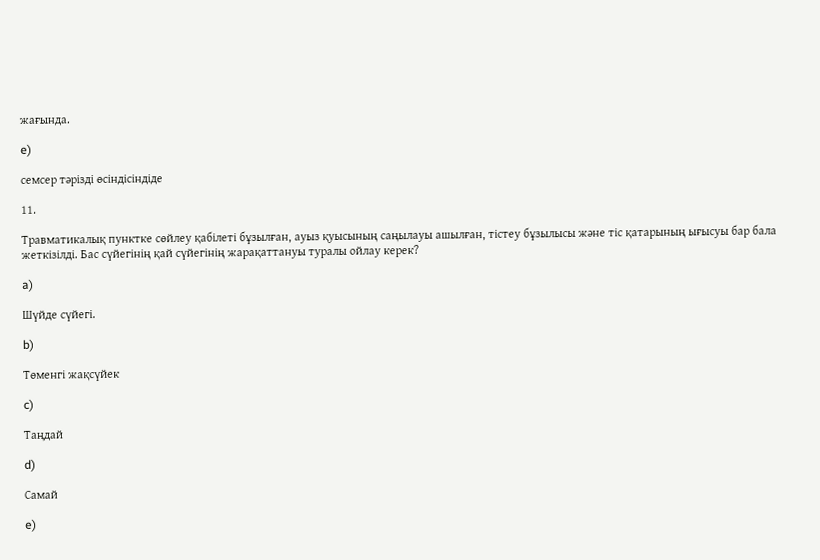жағында.

e)

семсер тәрізді өсіндісіндіде

11.

Травматикалық пунктке сөйлеу қабілеті бұзылған, ауыз қуысының саңылауы ашылған, тістеу бұзылысы және тіс қатарының ығысуы бар бала жеткізілді. Бас сүйегінің қай сүйегінің жарақаттануы туралы ойлау керек?

a)

Шүйде сүйегі.

b)

Төменгі жақсүйек

c)

Таңдай

d)

Самай

e)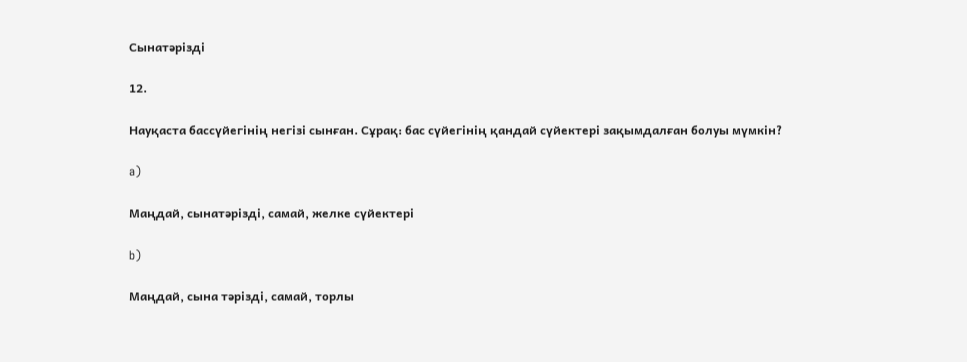Сынатәрізді

12.

Науқаста бассүйегінің негізі сынған. Сұрақ: бас сүйегінің қандай сүйектері зақымдалған болуы мүмкін?

a)

Маңдай, сынатәрізді, самай, желке сүйектері

b)

Маңдай, сына тәрізді, самай, торлы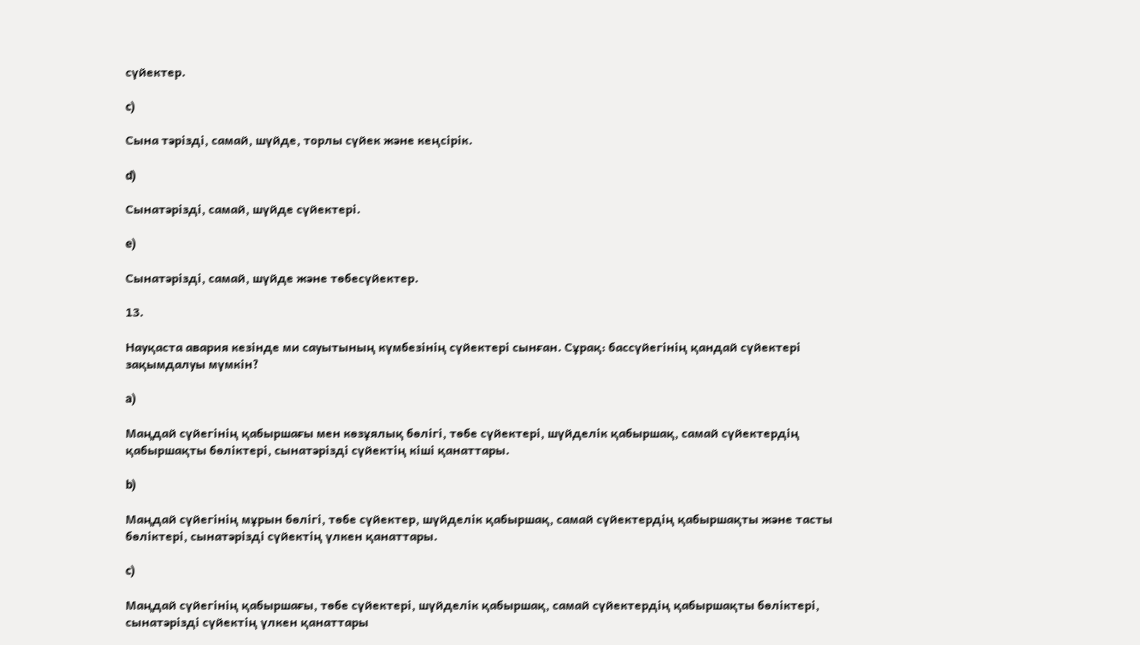сүйектер.

c)

Сына тәрізді, самай, шүйде, торлы сүйек және кеңсірік.

d)

Сынатәрізді, самай, шүйде сүйектері.

e)

Сынатәрізді, самай, шүйде және төбесүйектер.

13.

Науқаста авария кезінде ми сауытының күмбезінің сүйектері сынған. Сұрақ: бассүйегінің қандай сүйектері зақымдалуы мүмкін?

a)

Маңдай сүйегінің қабыршағы мен көзұялық бөлігі, төбе сүйектері, шүйделік қабыршақ, самай сүйектердің қабыршақты бөліктері, сынатәрізді сүйектің кіші қанаттары.

b)

Маңдай сүйегінің мұрын бөлігі, төбе сүйектер, шүйделік қабыршақ, самай сүйектердің қабыршақты және тасты бөліктері, сынатәрізді сүйектің үлкен қанаттары.

c)

Маңдай сүйегінің қабыршағы, төбе сүйектері, шүйделік қабыршақ, самай сүйектердің қабыршақты бөліктері, сынатәрізді сүйектің үлкен қанаттары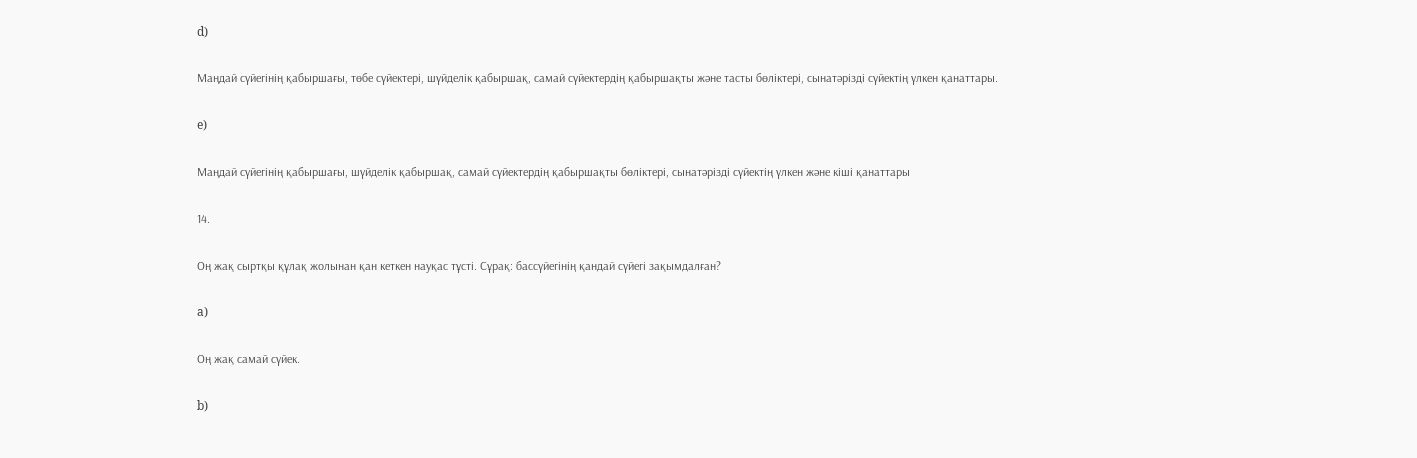d)

Маңдай сүйегінің қабыршағы, төбе сүйектері, шүйделік қабыршақ, самай сүйектердің қабыршақты және тасты бөліктері, сынатәрізді сүйектің үлкен қанаттары.

e)

Маңдай сүйегінің қабыршағы, шүйделік қабыршақ, самай сүйектердің қабыршақты бөліктері, сынатәрізді сүйектің үлкен және кіші қанаттары

14.

Оң жақ сыртқы құлақ жолынан қан кеткен науқас тұсті. Сұрақ: бассүйегінің қандай сүйегі зақымдалған?

a)

Оң жақ самай сүйек.

b)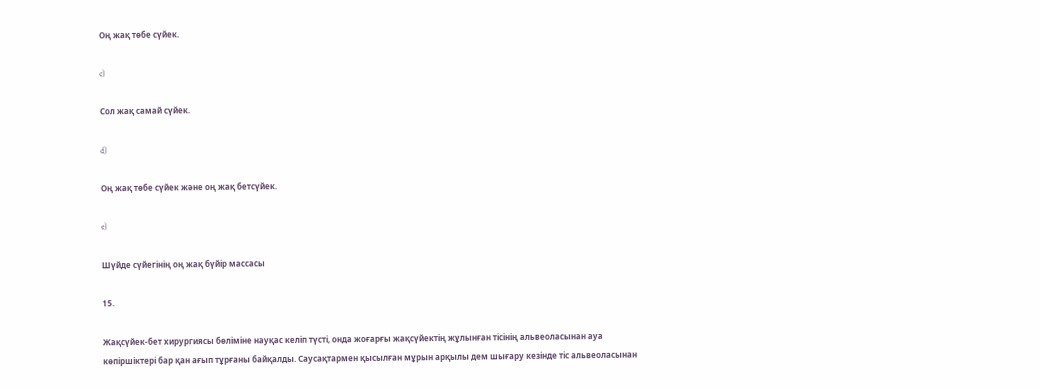Оң жақ төбе сүйек.

c)

Сол жақ самай сүйек.

d)

Оң жақ төбе сүйек және оң жақ бетсүйек.

e)

Шүйде сүйегінің оң жақ бүйір массасы

15.

Жақсүйек-бет хирургиясы бөліміне науқас келіп түсті, онда жоғарғы жақсүйектің жұлынған тісінің альвеоласынан ауа көпіршіктері бар қан ағып тұрғаны байқалды. Саусақтармен қысылған мұрын арқылы дем шығару кезінде тіс альвеоласынан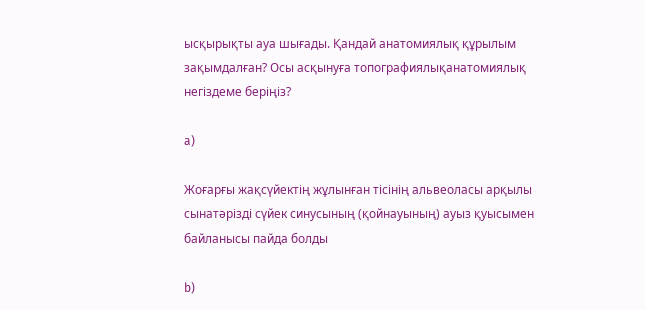ысқырықты ауа шығады. Қандай анатомиялық құрылым зақымдалған? Осы асқынуға топографиялықанатомиялық негіздеме беріңіз?

a)

Жоғарғы жақсүйектің жұлынған тісінің альвеоласы арқылы сынатәрізді сүйек синусының (қойнауының) ауыз қуысымен байланысы пайда болды

b)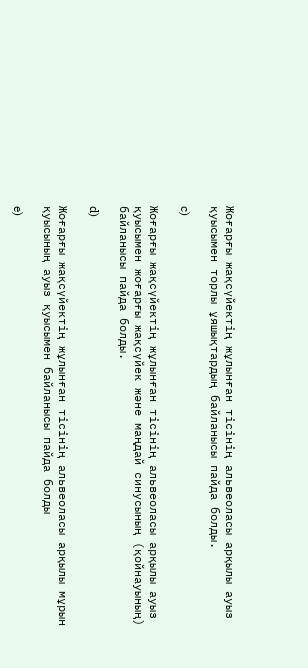Жоғарғы жақсүйектің жұлынған тісінің альвеоласы арқылы ауыз қуысымен торлы ұяшықтардың байланысы пайда болды.

c)

Жоғарғы жақсүйектің жұлынған тісінің альвеоласы арқылы ауыз қуысымен жоғарғы жақсүйек және маңдай синусының (қойнауының) байланысы пайда болды.

d)

Жоғарғы жақсүйектің жұлынған тісінің альвеоласы арқылы мұрын қуысының ауыз қуысымен байланысы пайда болды

e)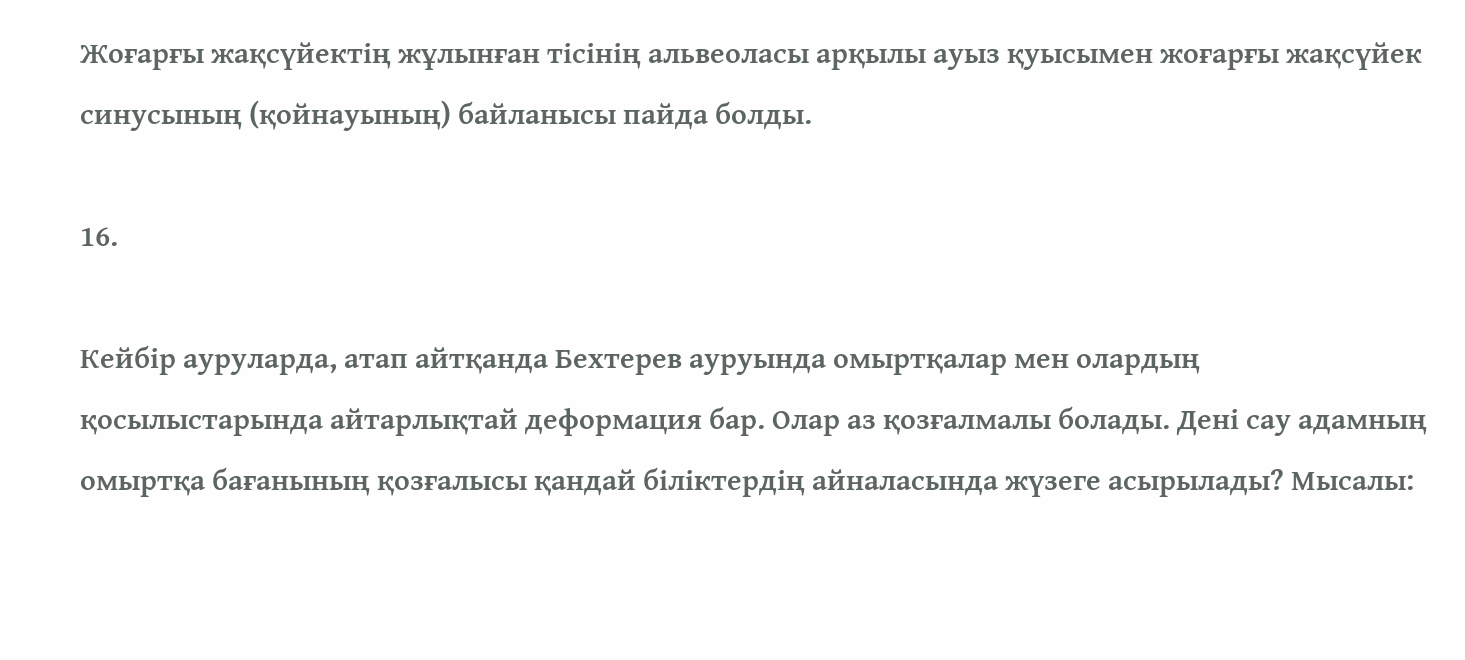Жоғарғы жақсүйектің жұлынған тісінің альвеоласы арқылы ауыз қуысымен жоғарғы жақсүйек синусының (қойнауының) байланысы пайда болды.

16.

Кейбір ауруларда, атап айтқанда Бехтерев ауруында омыртқалар мен олардың қосылыстарында айтарлықтай деформация бар. Олар аз қозғалмалы болады. Дені сау адамның омыртқа бағанының қозғалысы қандай біліктердің айналасында жүзеге асырылады? Мысалы: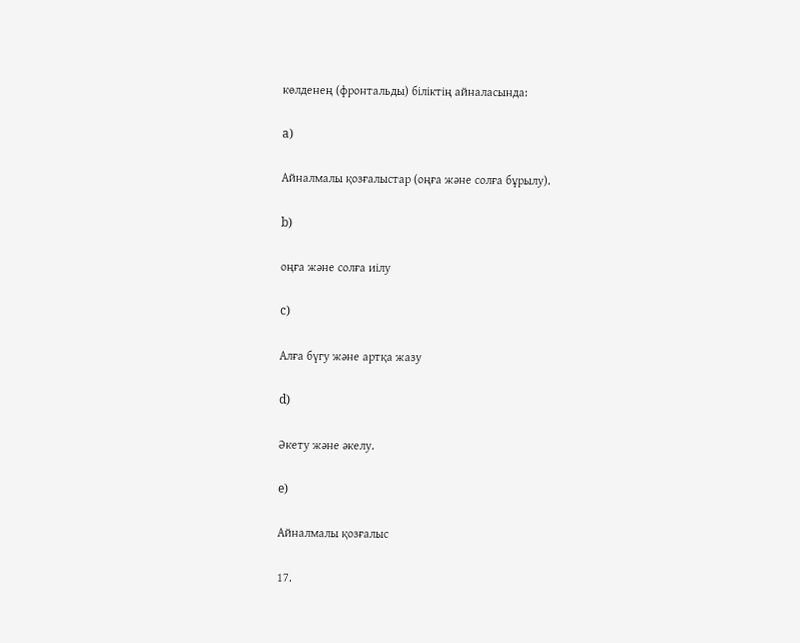көлденең (фронтальды) біліктің айналасында:

a)

Айналмалы қозғалыстар (оңға және солға бұрылу).

b)

оңға және солға иілу

c)

Алға бүгу және артқа жазу

d)

Әкету және әкелу.

e)

Айналмалы қозғалыс

17.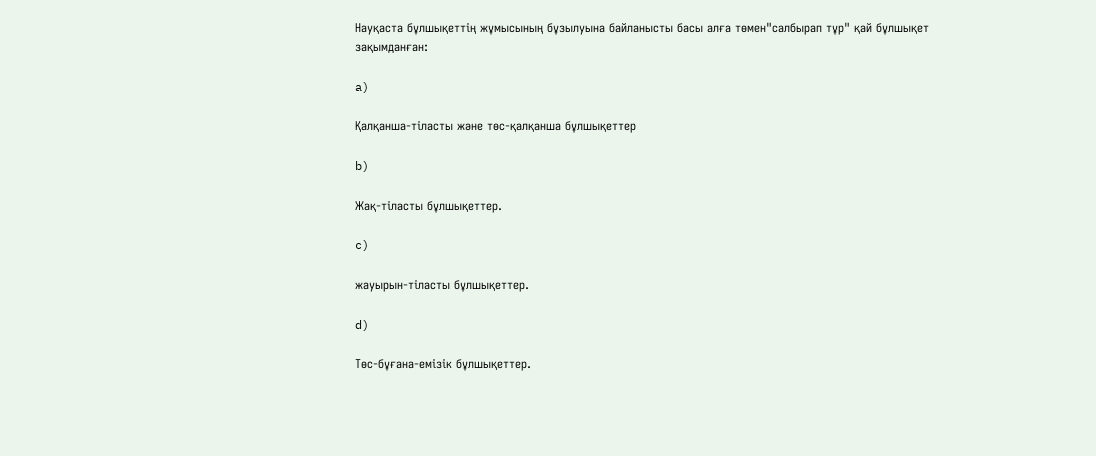Науқаста бұлшықеттің жұмысының бұзылуына байланысты басы алға төмен"салбырап тұр" қай бұлшықет зақымданған:

a)

Қалқанша-тіласты және төс-қалқанша бұлшықеттер

b)

Жақ-тіласты бұлшықеттер.

c)

жауырын-тіласты бұлшықеттер.

d)

Төс-бұғана-емізік бұлшықеттер.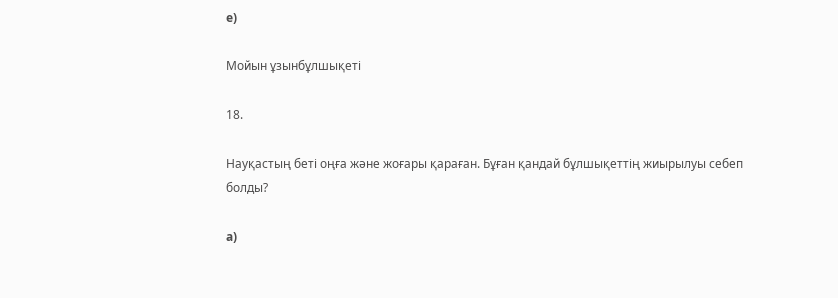e)

Мойын ұзынбұлшықеті

18.

Науқастың беті оңға және жоғары қараған. Бұған қандай бұлшықеттің жиырылуы себеп болды?

a)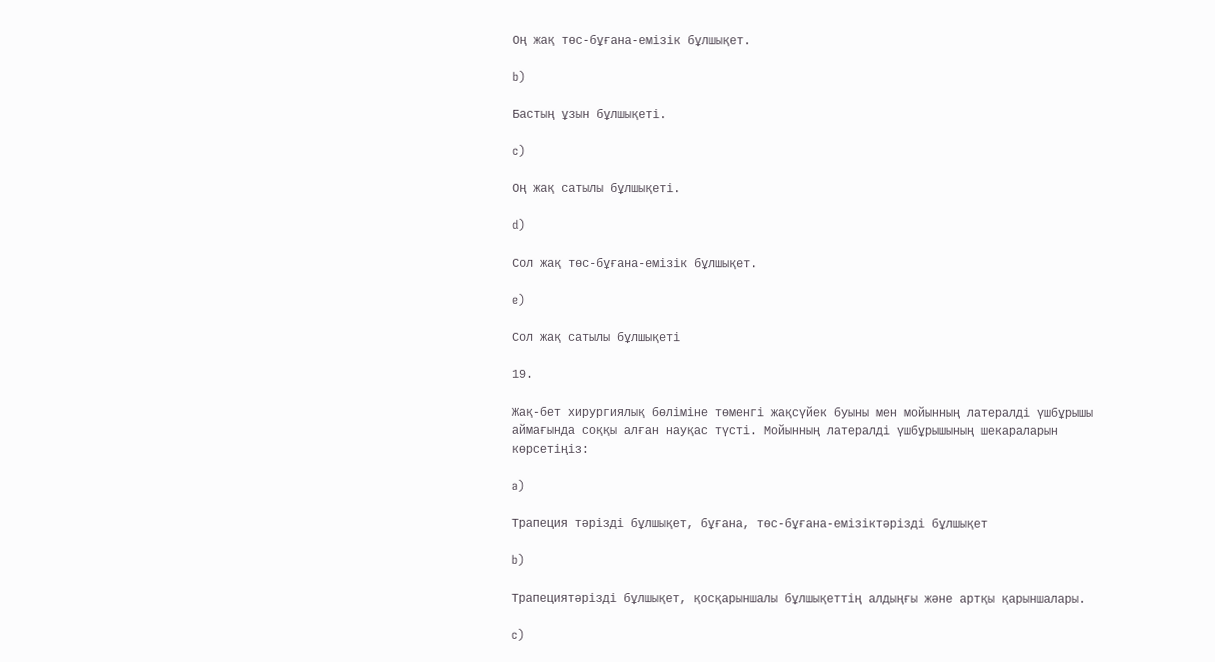Оң жақ төс-бұғана-емізік бұлшықет.

b)

Бастың ұзын бұлшықеті.

c)

Оң жақ сатылы бұлшықеті.

d)

Сол жақ төс-бұғана-емізік бұлшықет.

e)

Сол жақ сатылы бұлшықеті

19.

Жақ-бет хирургиялық бөліміне төменгі жақсүйек буыны мен мойынның латералді үшбұрышы аймағында соққы алған науқас түсті. Мойынның латералді үшбұрышының шекараларын көрсетіңіз:

a)

Трапеция тәрізді бұлшықет, бұғана, төс-бұғана-емізіктәрізді бұлшықет

b)

Трапециятәрізді бұлшықет, қосқарыншалы бұлшықеттің алдыңғы және артқы қарыншалары.

c)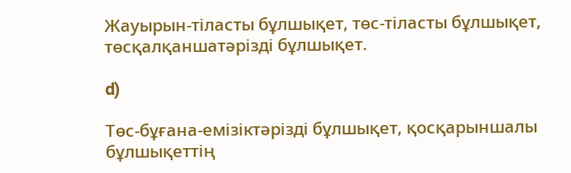Жауырын-тіласты бұлшықет, төс-тіласты бұлшықет, төсқалқаншатәрізді бұлшықет.

d)

Төс-бұғана-емізіктәрізді бұлшықет, қосқарыншалы бұлшықеттің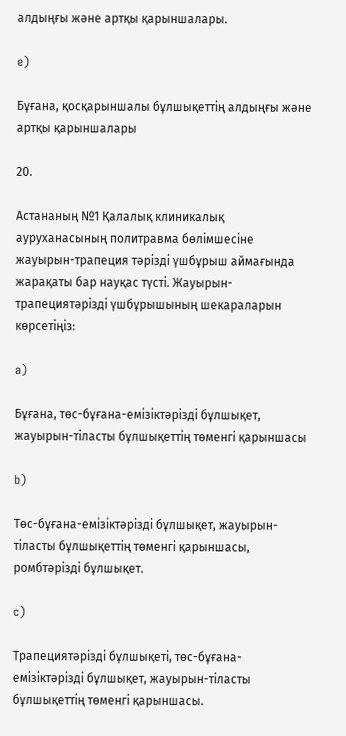алдыңғы және артқы қарыншалары.

e)

Бұғана, қосқарыншалы бұлшықеттің алдыңғы және артқы қарыншалары

20.

Астананың №1 Қалалық клиникалық ауруханасының политравма бөлімшесіне жауырын-трапеция тәрізді үшбұрыш аймағында жарақаты бар науқас түсті. Жауырын-трапециятәрізді үшбұрышының шекараларын көрсетіңіз:

a)

Бұғана, төс-бұғана-емізіктәрізді бұлшықет, жауырын-тіласты бұлшықеттің төменгі қарыншасы

b)

Төс-бұғана-емізіктәрізді бұлшықет, жауырын-тіласты бұлшықеттің төменгі қарыншасы, ромбтәрізді бұлшықет.

c)

Трапециятәрізді бұлшықеті, төс-бұғана-емізіктәрізді бұлшықет, жауырын-тіласты бұлшықеттің төменгі қарыншасы.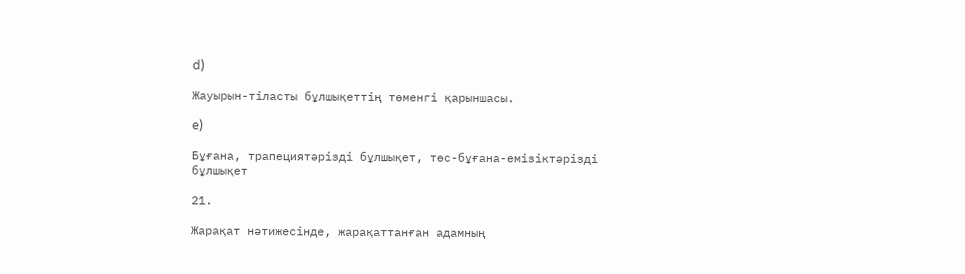d)

Жауырын-тіласты бұлшықеттің төменгі қарыншасы.

e)

Бұғана, трапециятәрізді бұлшықет, төс-бұғана-емізіктәрізді бұлшықет

21.

Жарақат нәтижесінде, жарақаттанған адамның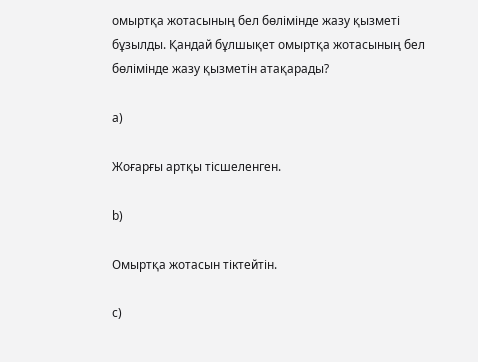омыртқа жотасының бел бөлімінде жазу қызметі бұзылды. Қандай бұлшықет омыртқа жотасының бел бөлімінде жазу қызметін атақарады?

a)

Жоғарғы артқы тісшеленген.

b)

Омыртқа жотасын тіктейтін.

c)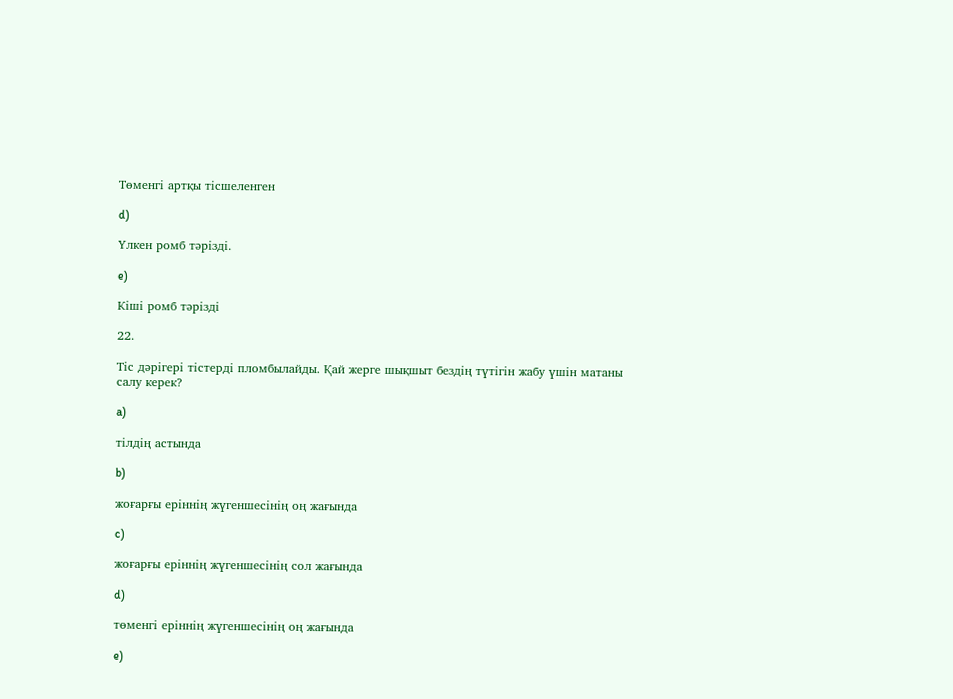Төменгі артқы тісшеленген

d)

Үлкен ромб тәрізді.

e)

Кіші ромб тәрізді

22.

Тіс дәрігері тістерді пломбылайды. Қай жерге шықшыт бездің түтігін жабу үшін матаны салу керек?

a)

тілдің астында

b)

жоғарғы еріннің жүгеншесінің оң жағында

c)

жоғарғы еріннің жүгеншесінің сол жағында

d)

төменгі еріннің жүгеншесінің оң жағында

e)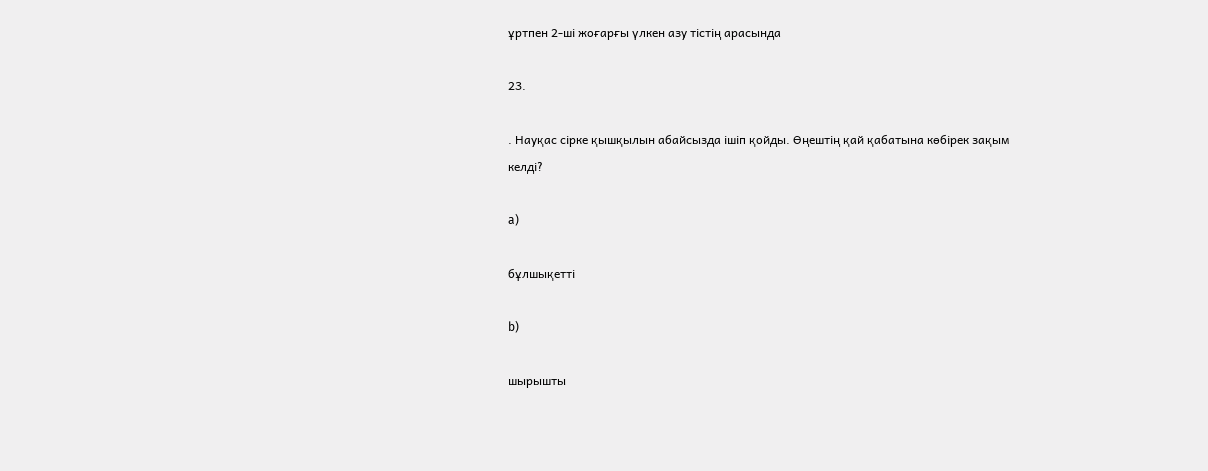ұртпен 2-ші жоғарғы үлкен азу тістің арасында

23.

. Науқас сірке қышқылын абайсызда ішіп қойды. Өңештің қай қабатына көбірек зақым келді?

a)

бұлшықетті

b)

шырышты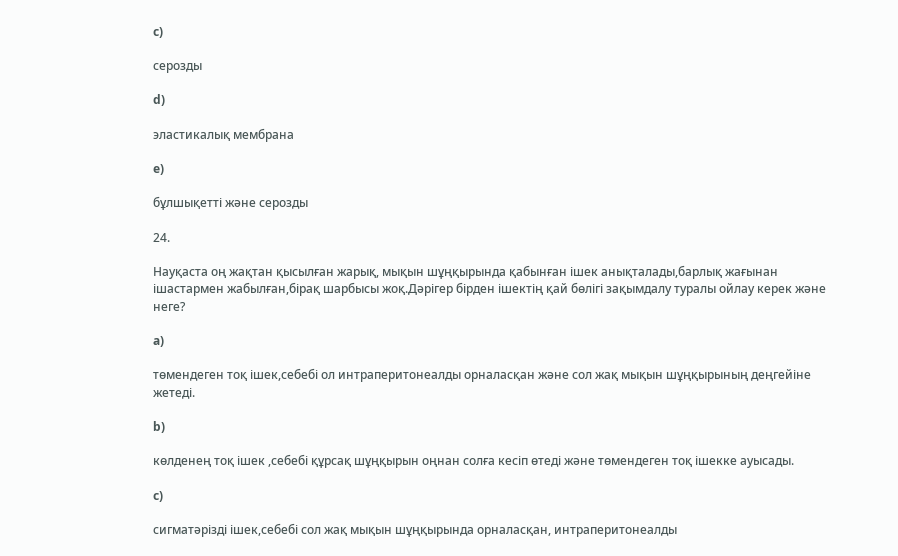c)

серозды

d)

эластикалық мембрана

e)

бұлшықетті және серозды

24.

Науқаста оң жақтан қысылған жарық, мықын шұңқырында қабынған ішек анықталады,барлық жағынан ішастармен жабылған,бірақ шарбысы жоқ.Дәрігер бірден ішектің қай бөлігі зақымдалу туралы ойлау керек және неге?

a)

төмендеген тоқ ішек,себебі ол интраперитонеалды орналасқан және сол жақ мықын шұңқырының деңгейіне жетеді.

b)

көлденең тоқ ішек ,себебі құрсақ шұңқырын оңнан солға кесіп өтеді және төмендеген тоқ ішекке ауысады.

c)

сигматәрізді ішек,себебі сол жақ мықын шұңқырында орналасқан, интраперитонеалды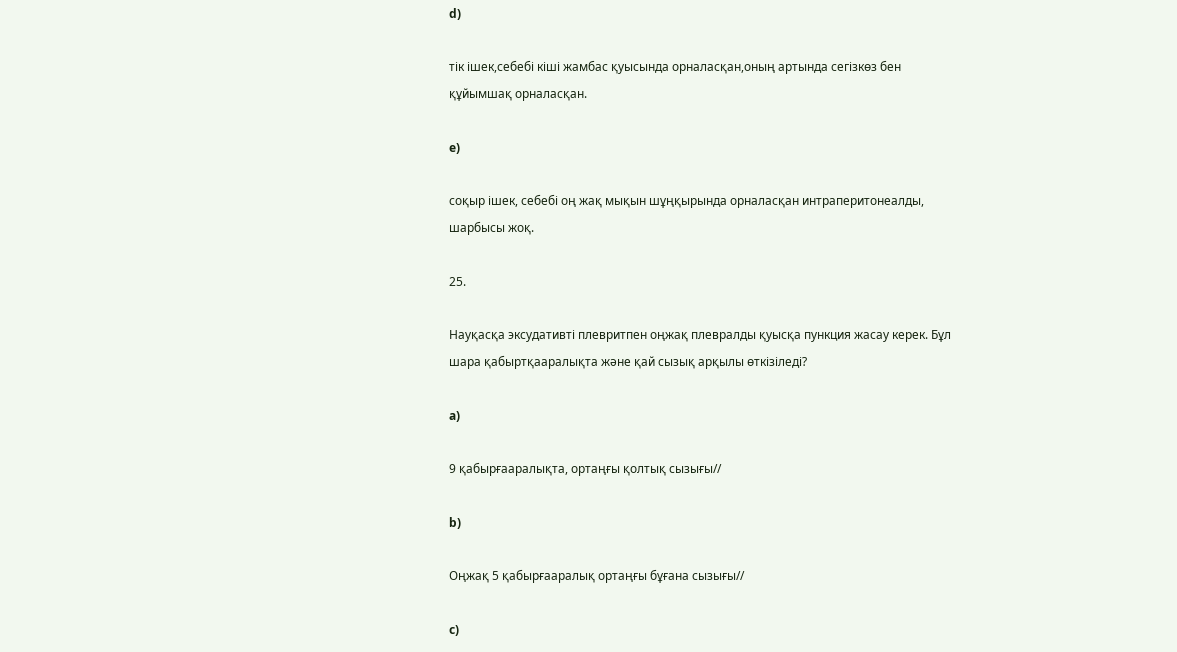d)

тік ішек,себебі кіші жамбас қуысында орналасқан,оның артында сегізкөз бен құйымшақ орналасқан.

e)

соқыр ішек, себебі оң жақ мықын шұңқырында орналасқан интраперитонеалды, шарбысы жоқ.

25.

Науқасқа эксудативті плевритпен оңжақ плевралды қуысқа пункция жасау керек. Бұл шара қабыртқааралықта және қай сызық арқылы өткізіледі?

a)

9 қабырғааралықта, ортаңғы қолтық сызығы//

b)

Оңжақ 5 қабырғааралық ортаңғы бұғана сызығы//

c)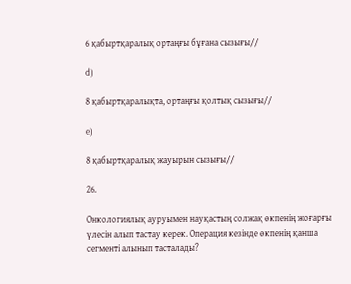6 қабыртқаралық ортаңғы бұғана сызығы//

d)

8 қабыртқаралықта, ортаңғы қолтық сызығы//

e)

8 қабыртқаралық жауырын сызығы//

26.

Онкологиялық ауруымен науқастың солжақ өкпенің жоғарғы үлесін алып тастау керек. Операция кезінде өкпенің қанша сегменті алынып тасталады?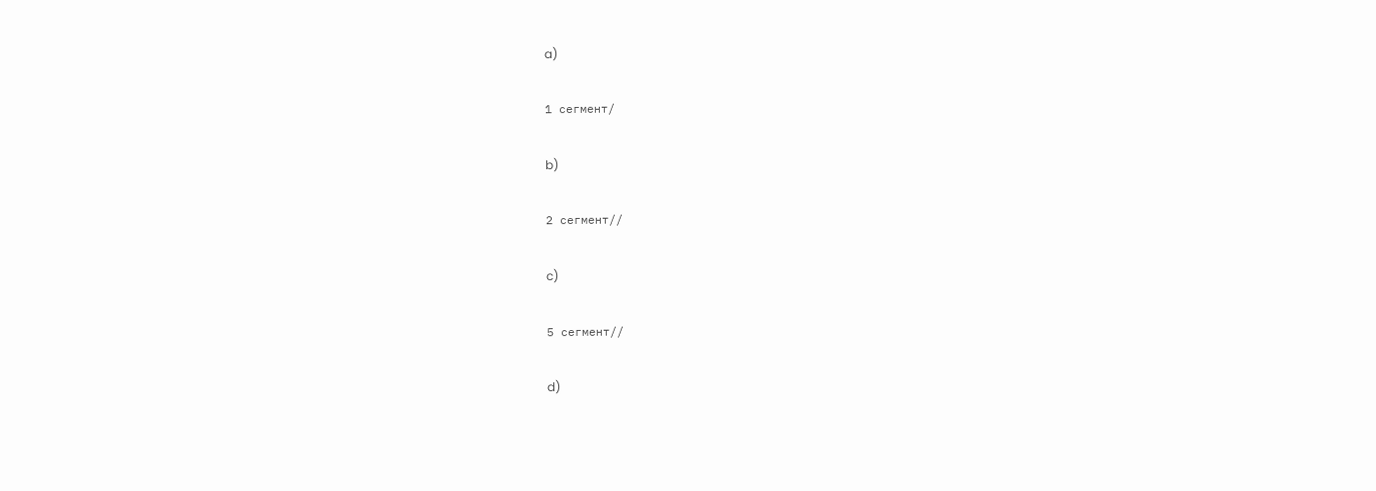a)

1 сегмент/

b)

2 сегмент//

c)

5 сегмент//

d)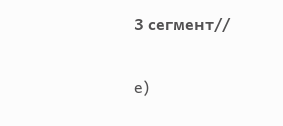3 сегмент//

e)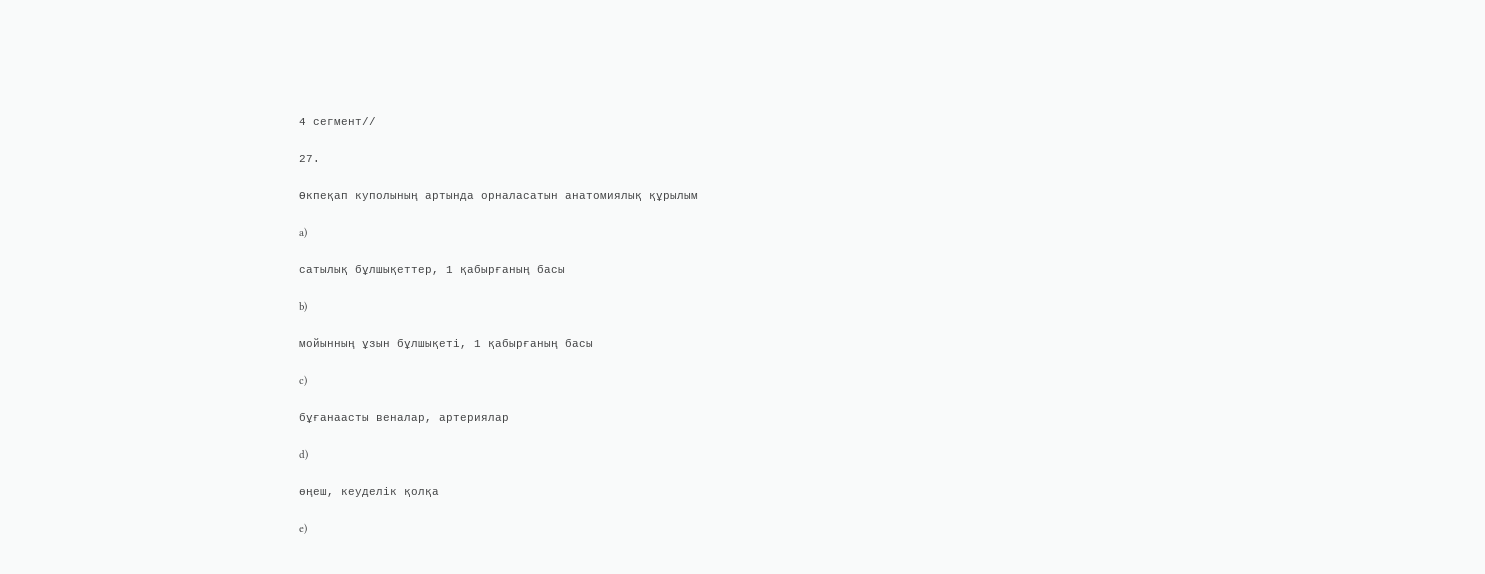4 сегмент//

27.

Өкпеқап куполының артында орналасатын анатомиялық құрылым

a)

сатылық бұлшықеттер, 1 қабырғаның басы

b)

мойынның ұзын бұлшықеті, 1 қабырғаның басы

c)

бұғанаасты веналар, артериялар

d)

өңеш, кеуделік қолқа

e)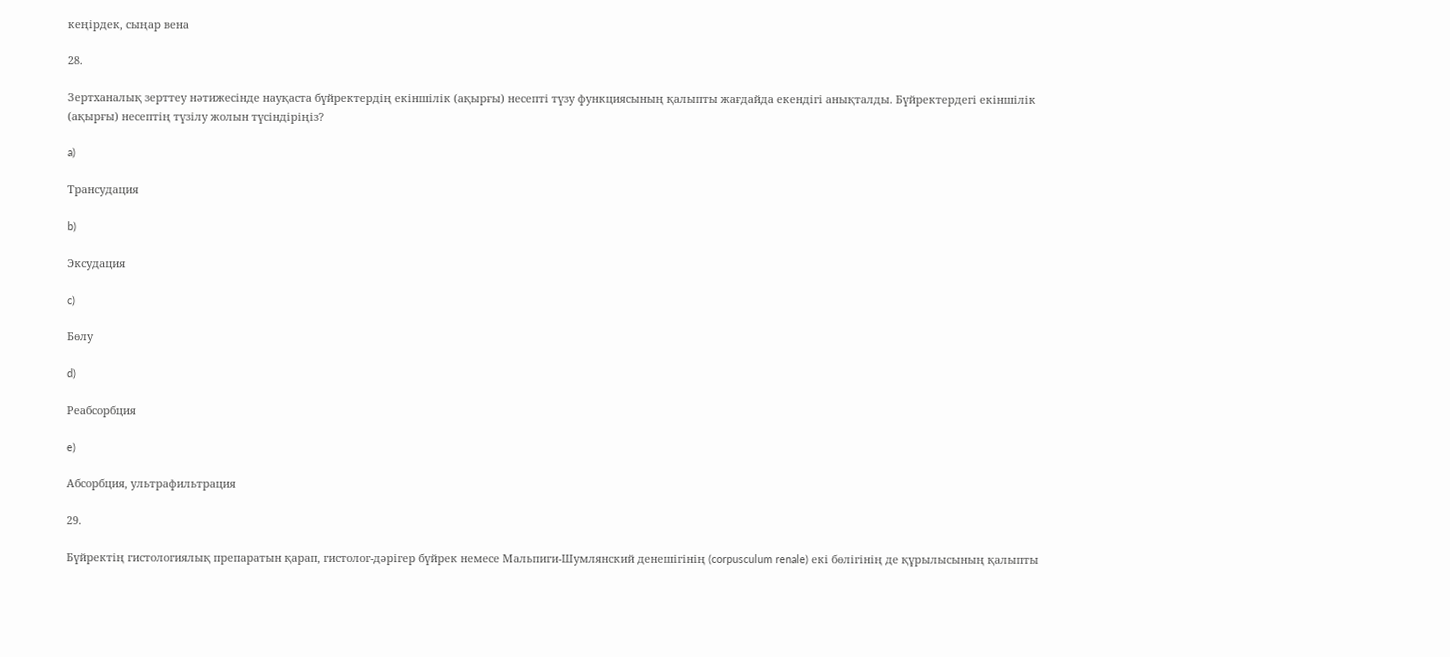кеңірдек, сыңар вена

28.

Зертханалық зерттеу нәтижесінде науқаста бүйректердің екіншілік (ақырғы) несепті түзу функциясының қалыпты жағдайда екендігі анықталды. Бүйректердегі екіншілік (ақырғы) несептің түзілу жолын түсіндіріңіз?

a)

Трансудация

b)

Эксудация

c)

Бөлу

d)

Реабсорбция

e)

Абсорбция, ультрафильтрация

29.

Бүйректің гистологиялық препаратын қарап, гистолог-дәрігер бүйрек немесе Мальпиги-Шумлянский денешігінің (corpusculum renale) екі бөлігінің де құрылысының қалыпты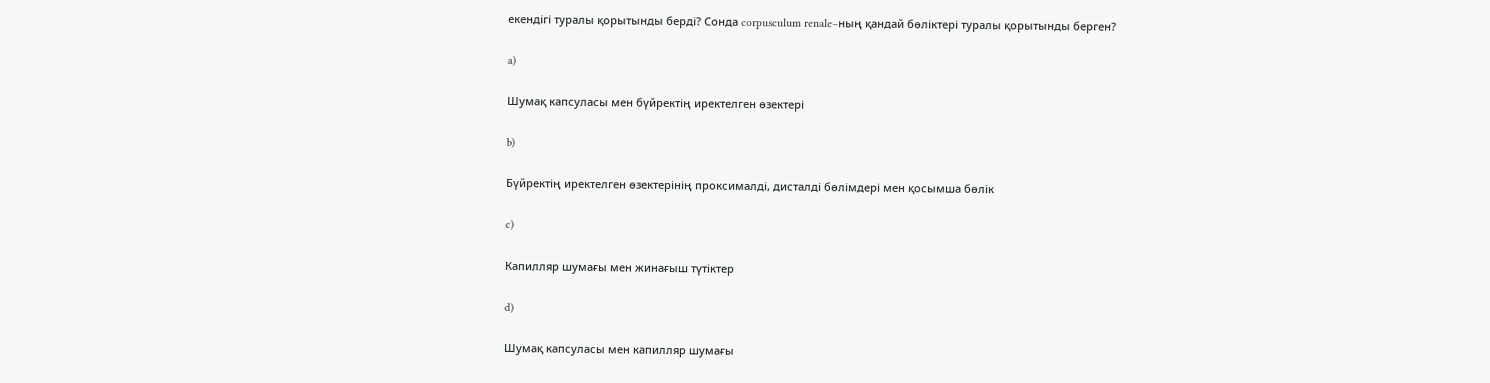екендігі туралы қорытынды берді? Сонда corpusculum renale–ның қандай бөліктері туралы қорытынды берген?

a)

Шумақ капсуласы мен бүйректің иректелген өзектері

b)

Бүйректің иректелген өзектерінің проксималді, дисталді бөлімдері мен қосымша бөлік

c)

Капилляр шумағы мен жинағыш түтіктер

d)

Шумақ капсуласы мен капилляр шумағы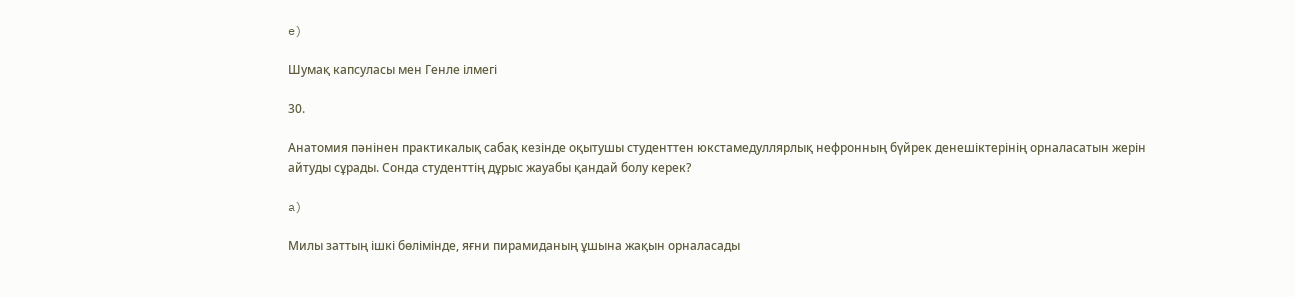e)

Шумақ капсуласы мен Генле ілмегі

30.

Анатомия пәнінен практикалық сабақ кезінде оқытушы студенттен юкстамедуллярлық нефронның бүйрек денешіктерінің орналасатын жерін айтуды сұрады. Сонда студенттің дұрыс жауабы қандай болу керек?

a)

Милы заттың ішкі бөлімінде, яғни пирамиданың ұшына жақын орналасады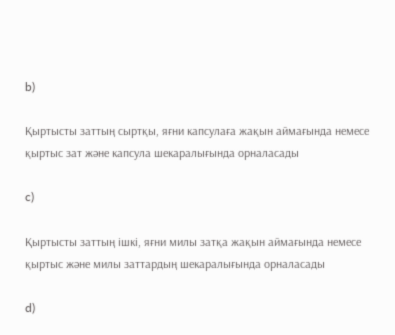b)

Қыртысты заттың сыртқы, яғни капсулаға жақын аймағында немесе қыртыс зат және капсула шекаралығында орналасады

c)

Қыртысты заттың ішкі, яғни милы затқа жақын аймағында немесе қыртыс және милы заттардың шекаралығында орналасады

d)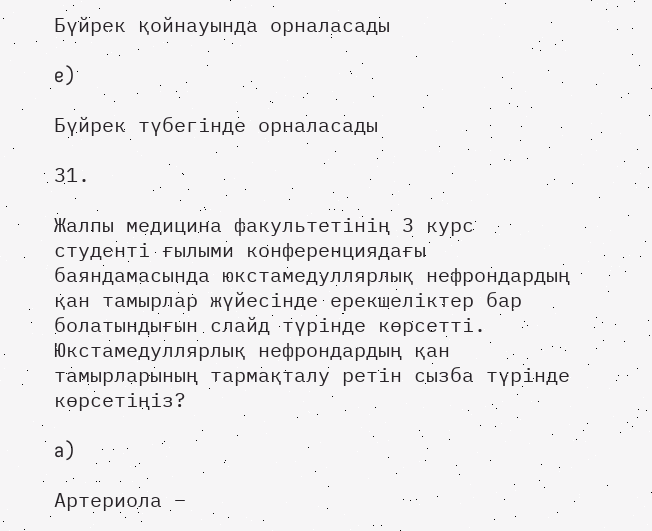Бүйрек қойнауында орналасады

e)

Бүйрек түбегінде орналасады

31.

Жалпы медицина факультетінің 3 курс студенті ғылыми конференциядағы баяндамасында юкстамедуллярлық нефрондардың қан тамырлар жүйесінде ерекшеліктер бар болатындығын слайд түрінде көрсетті. Юкстамедуллярлық нефрондардың қан тамырларының тармақталу ретін сызба түрінде көрсетіңіз?

a)

Aртериола –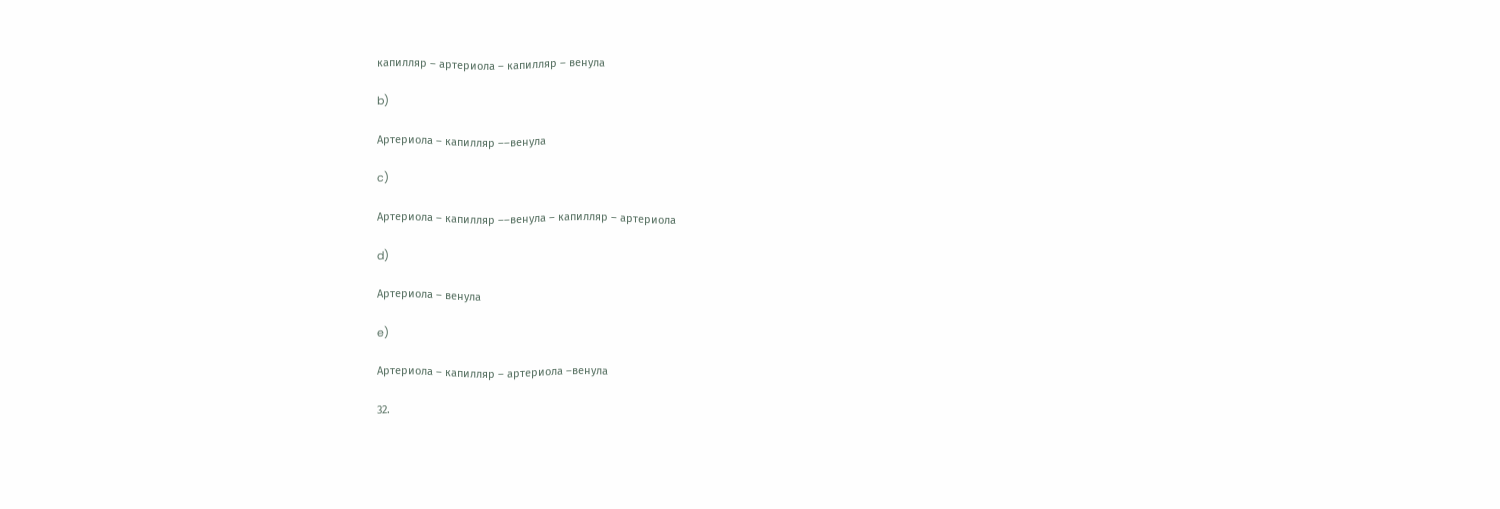капилляр – артериола – капилляр – венула

b)

Aртериола – капилляр ––венула

c)

Aртериола – капилляр ––венула – капилляр – артериола

d)

Aртериола – венула

e)

Aртериола – капилляр – артериола –венула

32.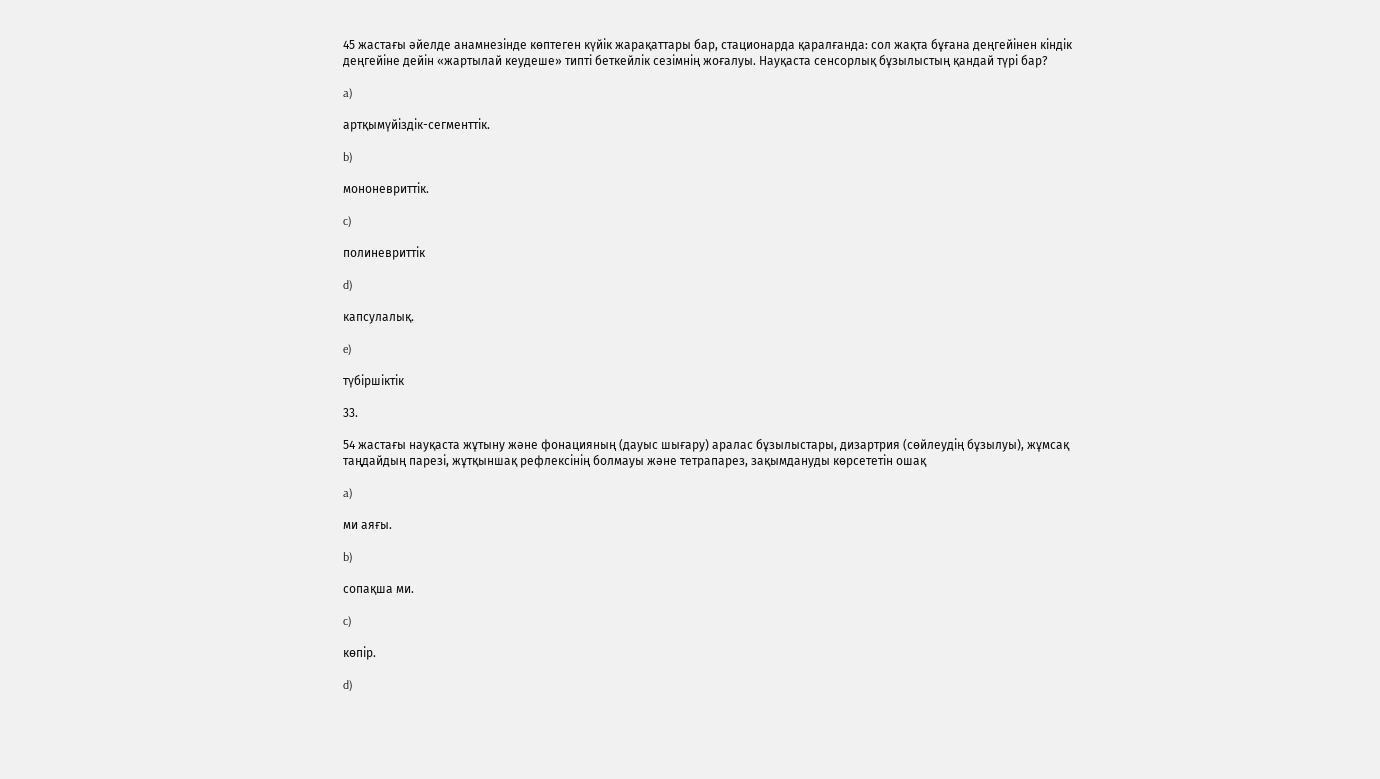45 жастағы әйелде анамнезінде көптеген күйік жарақаттары бар, стационарда қаралғанда: сол жақта бұғана деңгейінен кіндік деңгейіне дейін «жартылай кеудеше» типті беткейлік сезімнің жоғалуы. Науқаста сенсорлық бұзылыстың қандай түрі бар?

a)

артқымүйіздік-сегменттік.

b)

мононевриттік.

c)

полиневриттік

d)

капсулалық.

e)

түбіршіктік

33.

54 жастағы науқаста жұтыну және фонацияның (дауыс шығару) аралас бұзылыстары, дизартрия (сөйлеудің бұзылуы), жұмсақ таңдайдың парезі, жұтқыншақ рефлексінің болмауы және тетрапарез, зақымдануды көрсететін ошақ

a)

ми аяғы.

b)

сопақша ми.

c)

көпір.

d)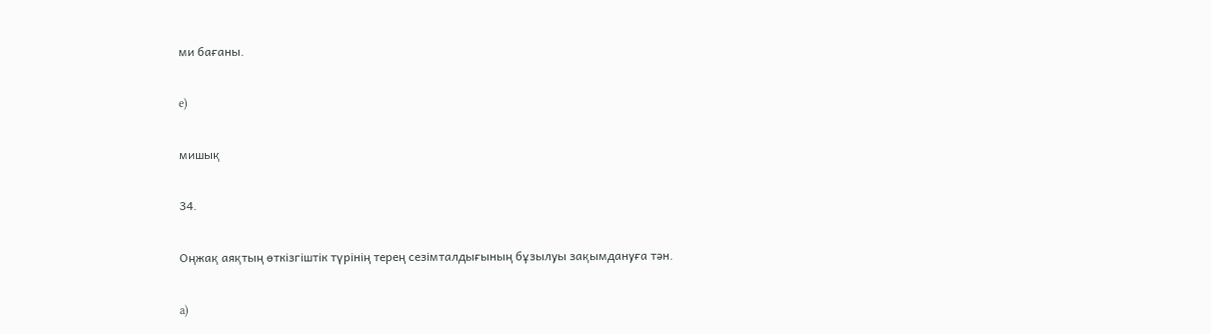ми бағаны.

e)

мишық

34.

Оңжақ аяқтың өткізгіштік түрінің терең сезімталдығының бұзылуы зақымдануға тән.

a)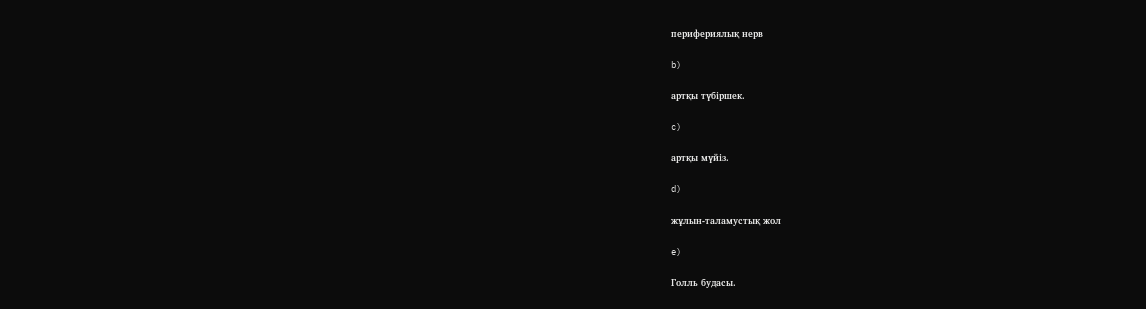перифериялық нерв

b)

артқы түбіршек.

c)

артқы мүйіз.

d)

жұлын-таламустық жол

e)

Голль будасы.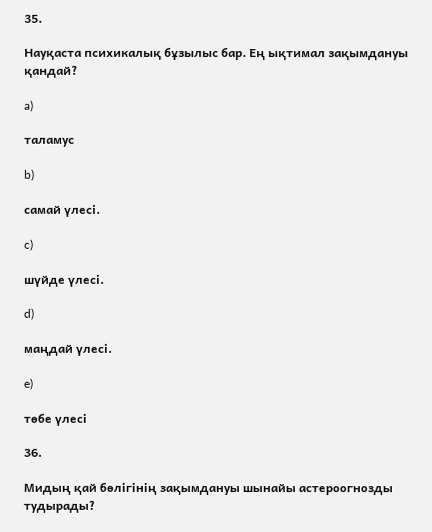35.

Науқаста психикалық бұзылыс бар. Ең ықтимал зақымдануы қандай?

a)

таламус

b)

самай үлесі.

c)

шүйде үлесі.

d)

маңдай үлесі.

e)

төбе үлесі

36.

Мидың қай бөлігінің зақымдануы шынайы астероогнозды тудырады?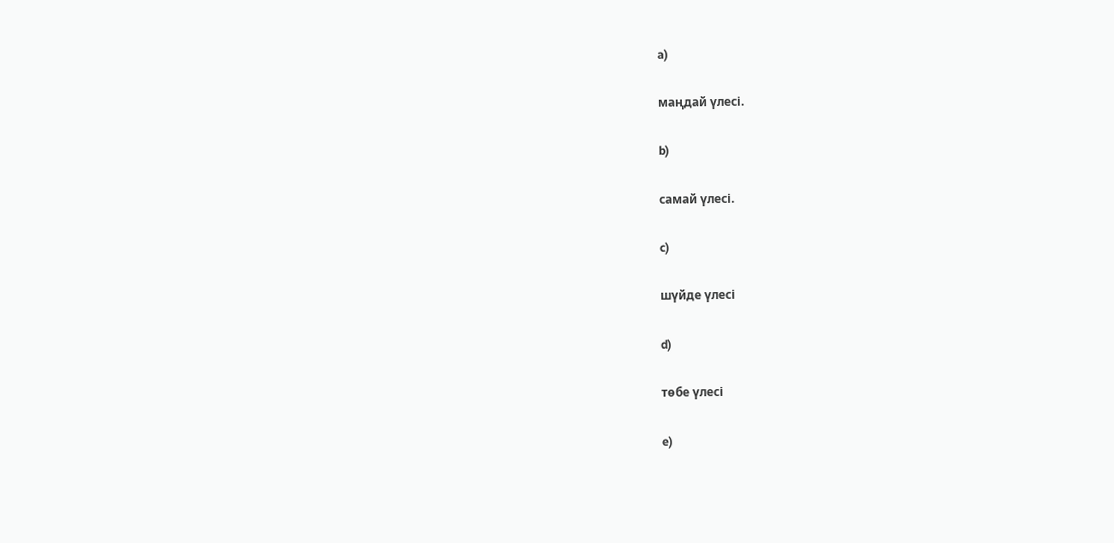a)

маңдай үлесі.

b)

самай үлесі.

c)

шүйде үлесі

d)

төбе үлесі

e)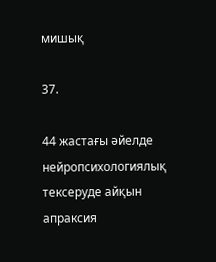мишық

37.

44 жастағы әйелде нейропсихологиялық тексеруде айқын апраксия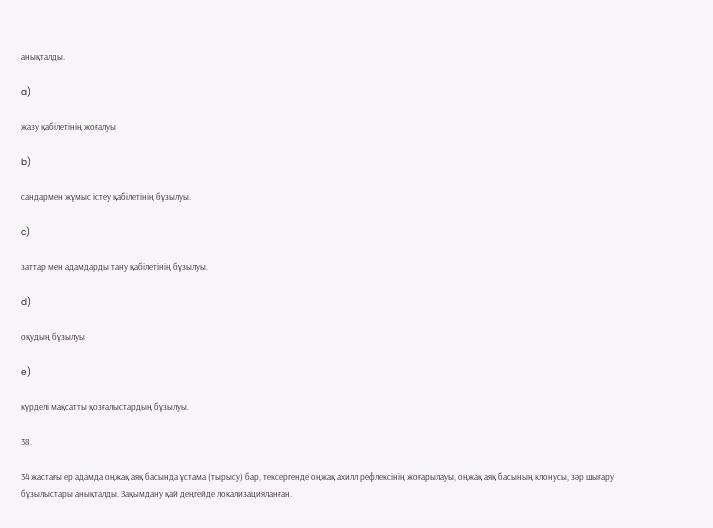анықталды.

a)

жазу қабілетінің жоғалуы

b)

сандармен жұмыс істеу қабілетінің бұзылуы.

c)

заттар мен адамдарды тану қабілетінің бұзылуы.

d)

оқудың бұзылуы

e)

күрделі мақсатты қозғалыстардың бұзылуы.

38.

34 жастағы ер адамда оңжақ аяқ басында ұстама (тырысу) бар, тексергенде оңжақ ахилл рефлексінің жоғарылауы, оңжақ аяқ басының клонусы, зәр шығару бұзылыстары анықталды. Зақымдану қай деңгейде локализацияланған.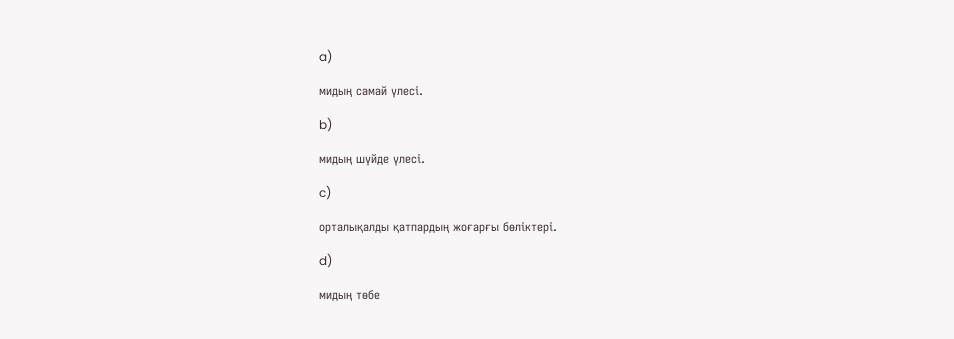a)

мидың самай үлесі.

b)

мидың шүйде үлесі.

c)

орталықалды қатпардың жоғарғы бөліктері.

d)

мидың төбе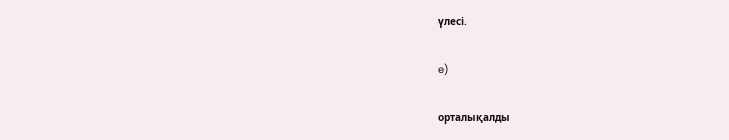үлесі.

e)

орталықалды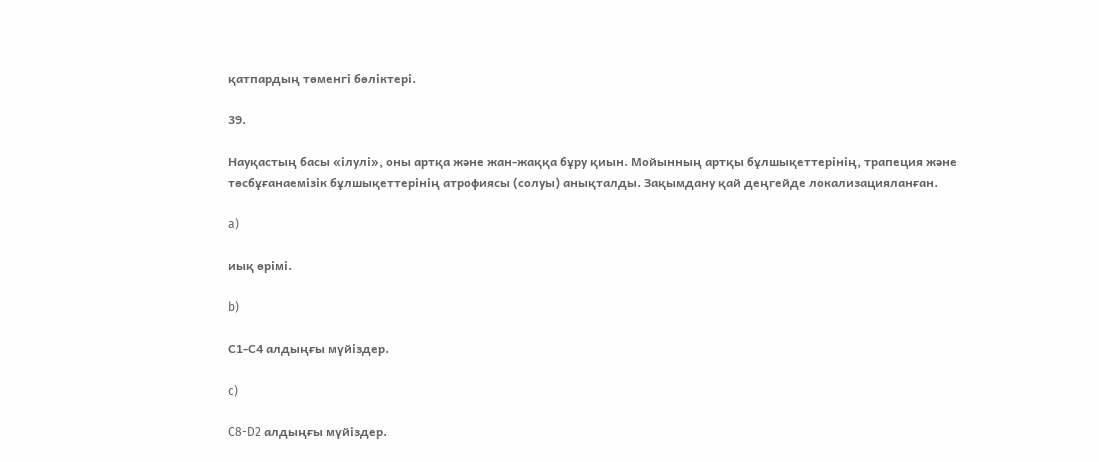қатпардың төменгі бөліктері.

39.

Науқастың басы «ілулі», оны артқа және жан-жаққа бұру қиын. Мойынның артқы бұлшықеттерінің, трапеция және төсбұғанаемізік бұлшықеттерінің атрофиясы (солуы) анықталды. Зақымдану қай деңгейде локализацияланған.

a)

иық өрімі.

b)

С1-С4 алдыңғы мүйіздер.

c)

C8-D2 алдыңғы мүйіздер.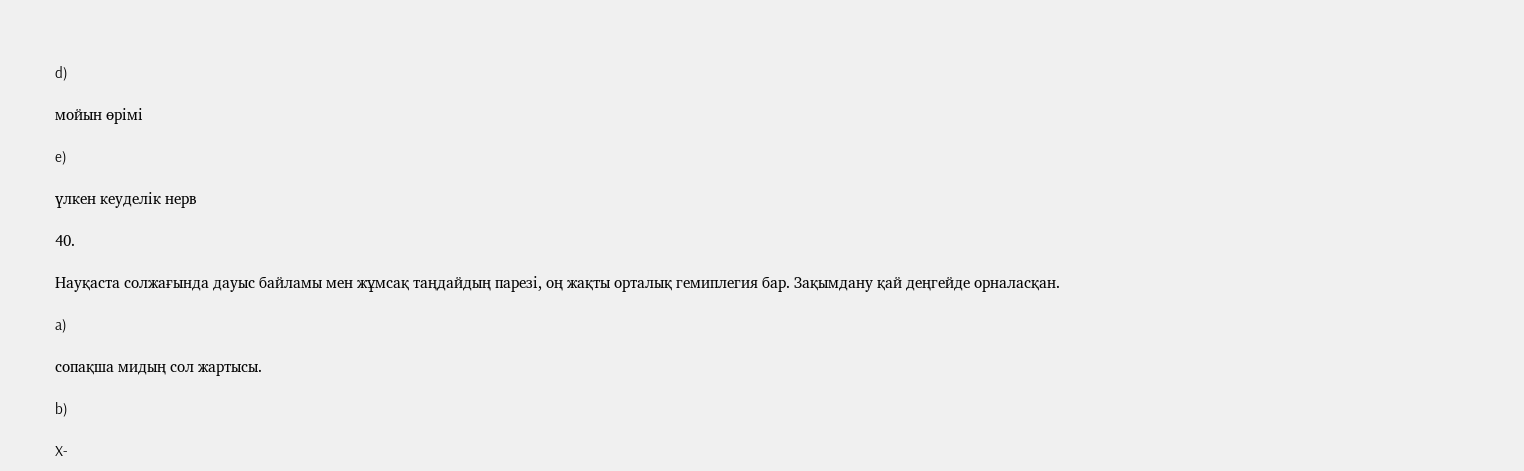d)

мойын өрімі

e)

үлкен кеуделік нерв

40.

Науқаста солжағында дауыс байламы мен жұмсақ таңдайдың парезі, оң жақты орталық гемиплегия бар. Зақымдану қай деңгейде орналасқан.

a)

сопақша мидың сол жартысы.

b)

X-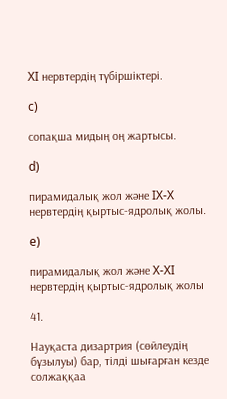XI нервтердің түбіршіктері.

c)

сопақша мидың оң жартысы.

d)

пирамидалық жол және IX-X нервтердің қыртыс-ядролық жолы.

e)

пирамидалық жол және X-XI нервтердің қыртыс-ядролық жолы

41.

Науқаста дизартрия (сөйлеудің бұзылуы) бар, тілді шығарған кезде солжаққаа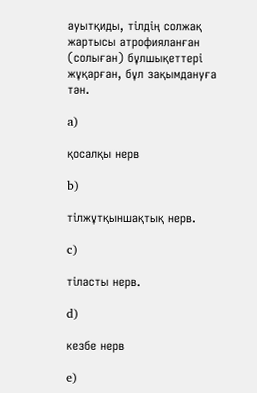ауытқиды, тілдің солжақ жартысы атрофияланған (солыған) бұлшықеттері жұқарған, бұл зақымдануға тән.

a)

қосалқы нерв

b)

тілжұтқыншақтық нерв.

c)

тіласты нерв.

d)

кезбе нерв

e)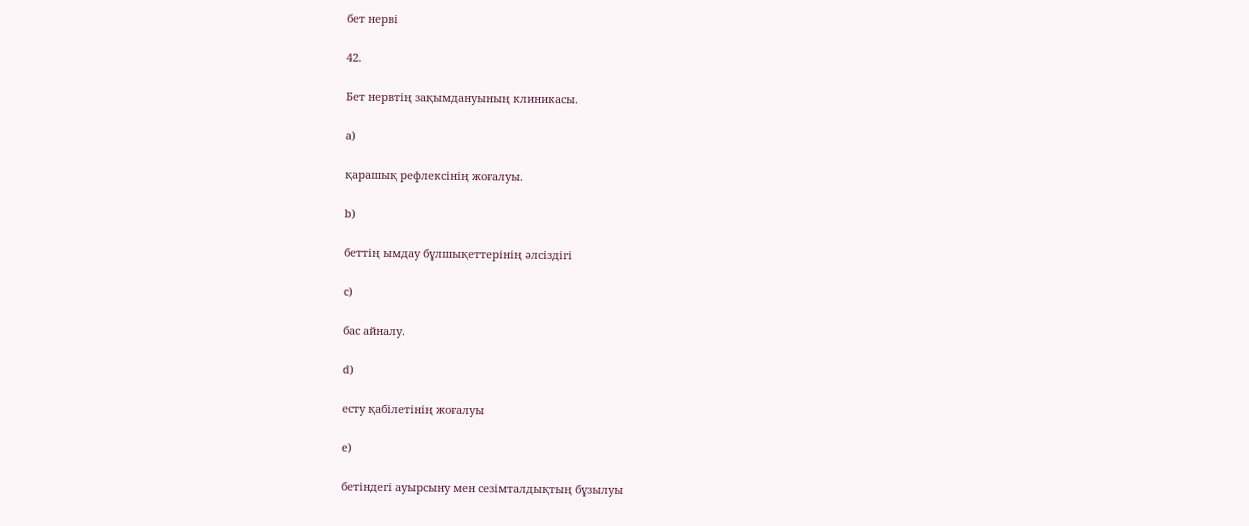бет нерві

42.

Бет нервтің зақымдануының клиникасы.

a)

қарашық рефлексінің жоғалуы.

b)

беттің ымдау бұлшықеттерінің әлсіздігі

c)

бас айналу.

d)

есту қабілетінің жоғалуы

e)

бетіндегі ауырсыну мен сезімталдықтың бұзылуы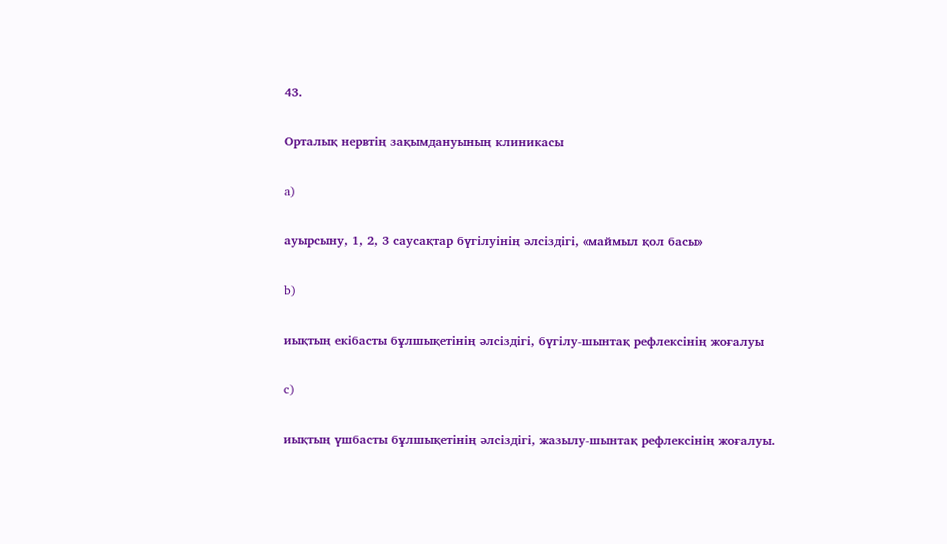43.

Орталық нервтің зақымдануының клиникасы

a)

ауырсыну, 1, 2, 3 саусақтар бүгілуінің әлсіздігі, «маймыл қол басы»

b)

иықтың екібасты бұлшықетінің әлсіздігі, бүгілу-шынтақ рефлексінің жоғалуы

c)

иықтың үшбасты бұлшықетінің әлсіздігі, жазылу-шынтақ рефлексінің жоғалуы.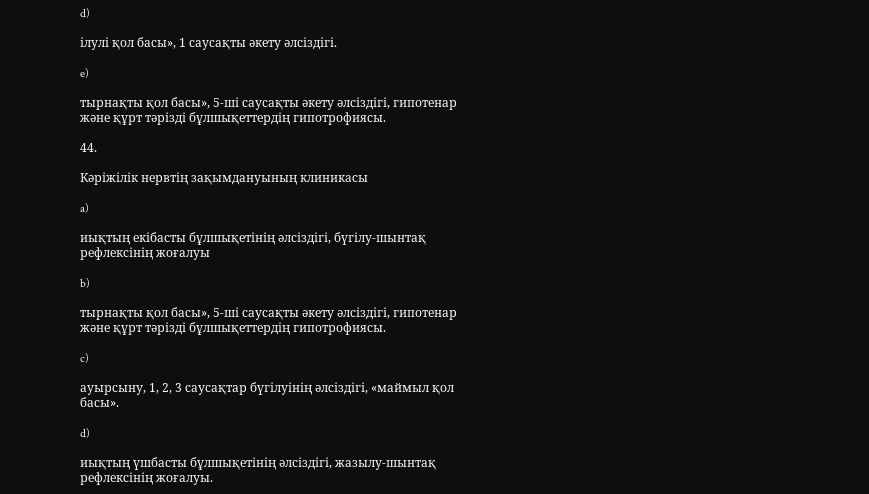d)

ілулі қол басы», 1 саусақты әкету әлсіздігі.

e)

тырнақты қол басы», 5-ші саусақты әкету әлсіздігі, гипотенар және құрт тәрізді бұлшықеттердің гипотрофиясы.

44.

Кәріжілік нервтің зақымдануының клиникасы

a)

иықтың екібасты бұлшықетінің әлсіздігі, бүгілу-шынтақ рефлексінің жоғалуы

b)

тырнақты қол басы», 5-ші саусақты әкету әлсіздігі, гипотенар және құрт тәрізді бұлшықеттердің гипотрофиясы.

c)

ауырсыну, 1, 2, 3 саусақтар бүгілуінің әлсіздігі, «маймыл қол басы».

d)

иықтың үшбасты бұлшықетінің әлсіздігі, жазылу-шынтақ рефлексінің жоғалуы.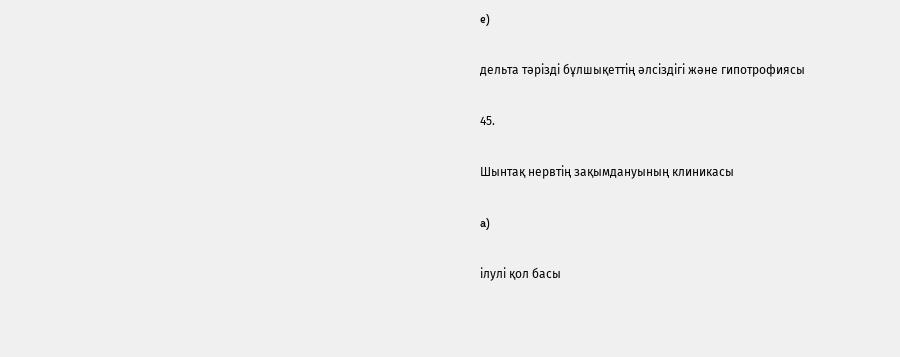e)

дельта тәрізді бұлшықеттің әлсіздігі және гипотрофиясы

45.

Шынтақ нервтің зақымдануының клиникасы

a)

ілулі қол басы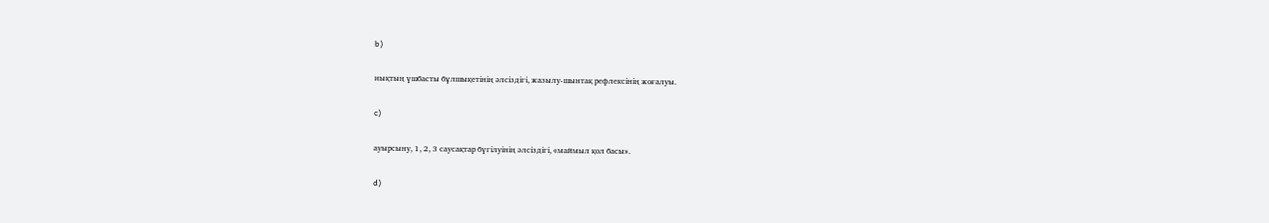b)

иықтың үшбасты бұлшықетінің әлсіздігі, жазылу-шынтақ рефлексінің жоғалуы.

c)

ауырсыну, 1, 2, 3 саусақтар бүгілуінің әлсіздігі, «маймыл қол басы».

d)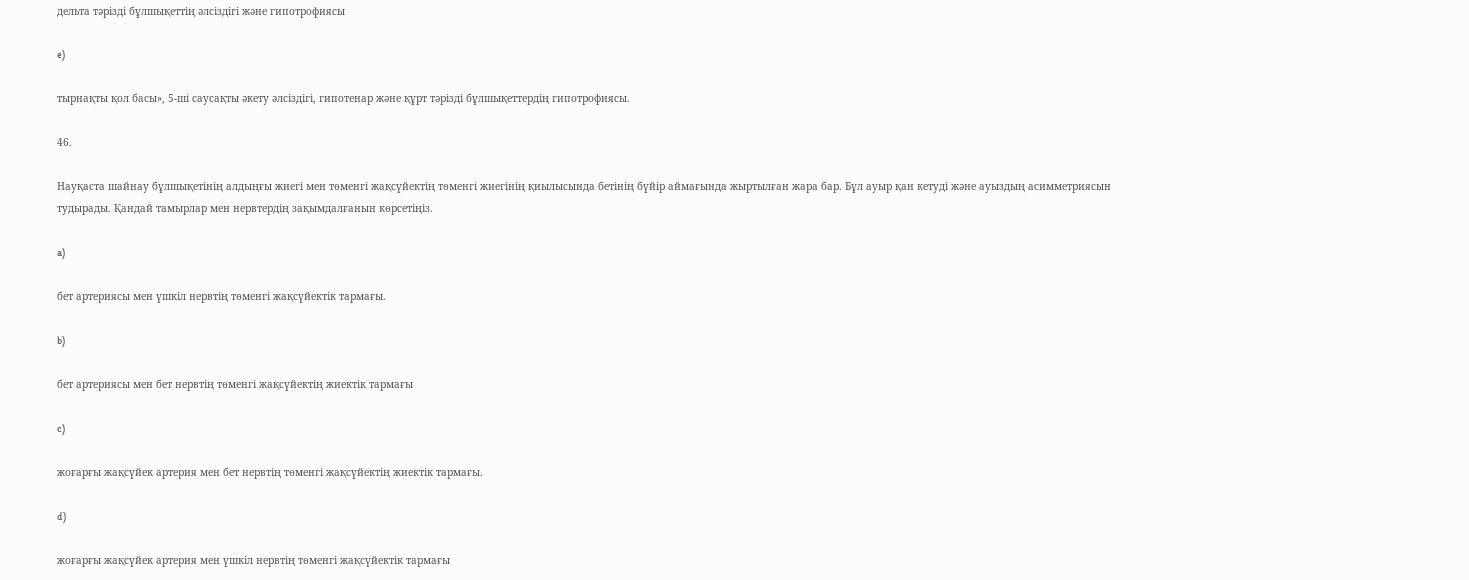дельта тәрізді бұлшықеттің әлсіздігі және гипотрофиясы

e)

тырнақты қол басы», 5-ші саусақты әкету әлсіздігі, гипотенар және құрт тәрізді бұлшықеттердің гипотрофиясы.

46.

Науқаста шайнау бұлшықетінің алдыңғы жиегі мен төменгі жақсүйектің төменгі жиегінің қиылысында бетінің бүйір аймағында жыртылған жара бар. Бұл ауыр қан кетуді және ауыздың асимметриясын тудырады. Қандай тамырлар мен нервтердің зақымдалғанын көрсетіңіз.

a)

бет артериясы мен үшкіл нервтің төменгі жақсүйектік тармағы.

b)

бет артериясы мен бет нервтің төменгі жақсүйектің жиектік тармағы

c)

жоғарғы жақсүйек артерия мен бет нервтің төменгі жақсүйектің жиектік тармағы.

d)

жоғарғы жақсүйек артерия мен үшкіл нервтің төменгі жақсүйектік тармағы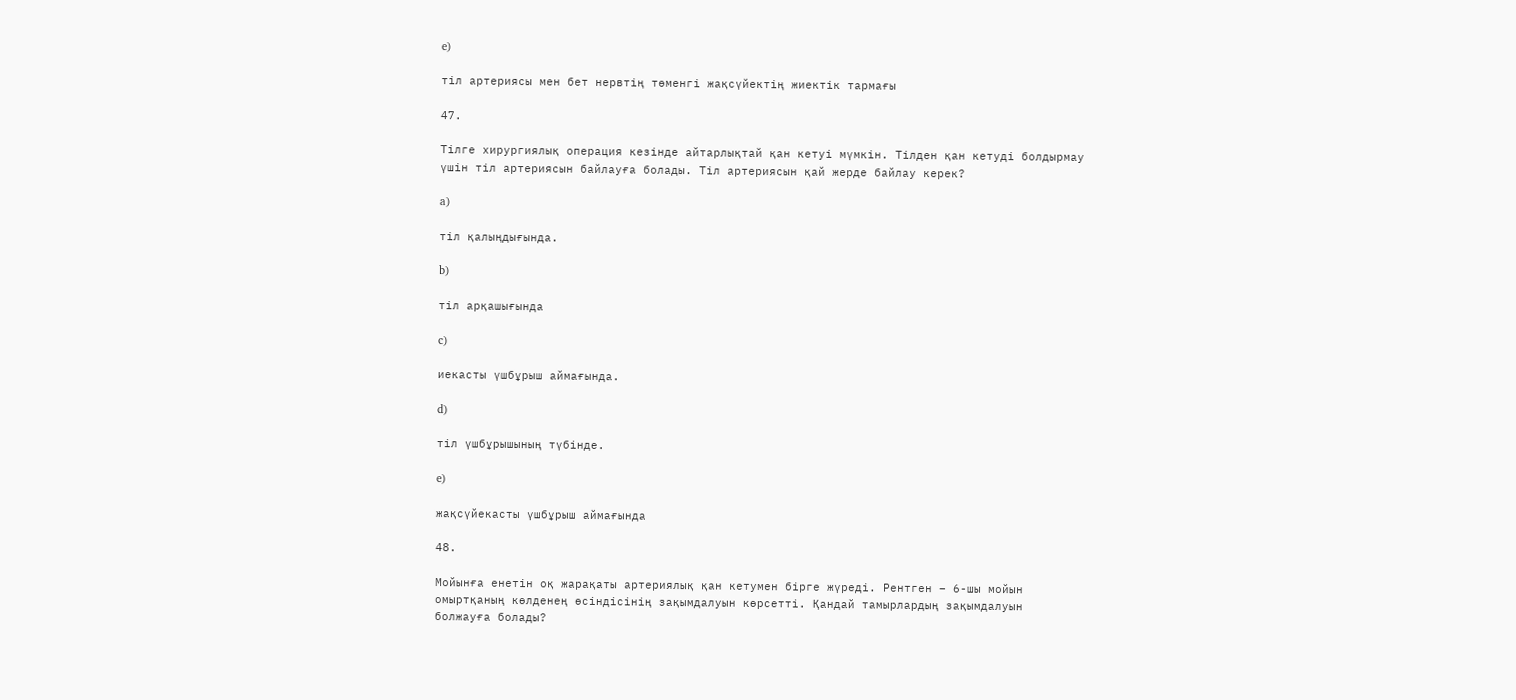e)

тіл артериясы мен бет нервтің төменгі жақсүйектің жиектік тармағы

47.

Тілге хирургиялық операция кезінде айтарлықтай қан кетуі мүмкін. Тілден қан кетуді болдырмау үшін тіл артериясын байлауға болады. Тіл артериясын қай жерде байлау керек?

a)

тіл қалыңдығында.

b)

тіл арқашығында

c)

иекасты үшбұрыш аймағында.

d)

тіл үшбұрышының түбінде.

e)

жақсүйекасты үшбұрыш аймағында

48.

Мойынға енетін оқ жарақаты артериялық қан кетумен бірге жүреді. Рентген – 6-шы мойын омыртқаның көлденең өсіндісінің зақымдалуын көрсетті. Қандай тамырлардың зақымдалуын болжауға болады?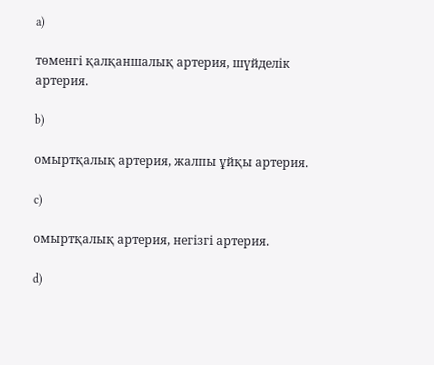a)

төменгі қалқаншалық артерия, шүйделік артерия.

b)

омыртқалық артерия, жалпы ұйқы артерия.

c)

омыртқалық артерия, негізгі артерия.

d)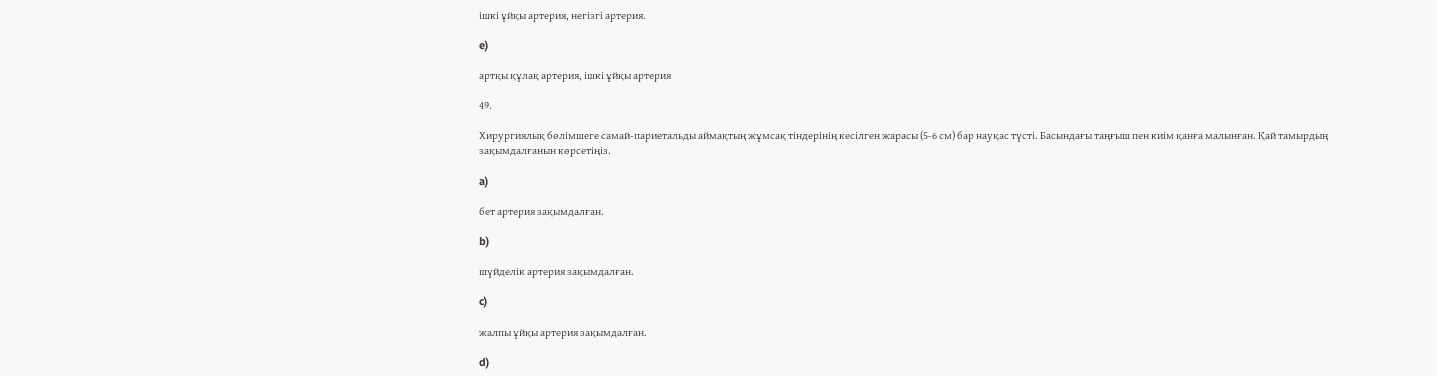ішкі ұйқы артерия, негізгі артерия.

e)

артқы құлақ артерия, ішкі ұйқы артерия

49.

Хирургиялық бөлімшеге самай-париетальды аймақтың жұмсақ тіндерінің кесілген жарасы (5-6 см) бар науқас түсті. Басындағы таңғыш пен киім қанға малынған. Қай тамырдың зақымдалғанын көрсетіңіз.

a)

бет артерия зақымдалған.

b)

шүйделік артерия зақымдалған.

c)

жалпы ұйқы артерия зақымдалған.

d)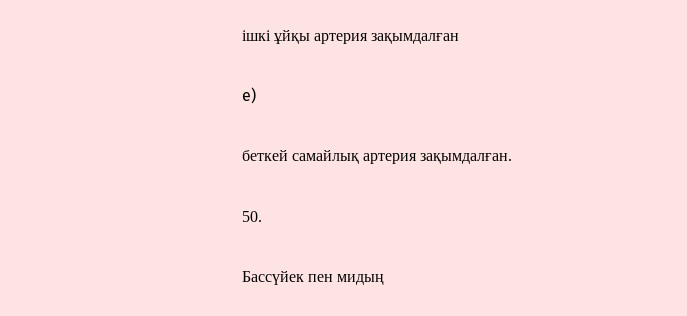ішкі ұйқы артерия зақымдалған

e)

беткей самайлық артерия зақымдалған.

50.

Бассүйек пен мидың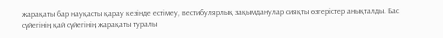жарақаты бар науқасты қарау кезінде естімеу, вестибулярлық зақымданулар сияқты өзгерістер анықталды. Бас сүйегінің қай сүйегінің жарақаты туралы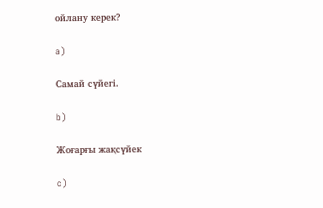ойлану керек?

a)

Самай сүйегі.

b)

Жоғарғы жақсүйек

c)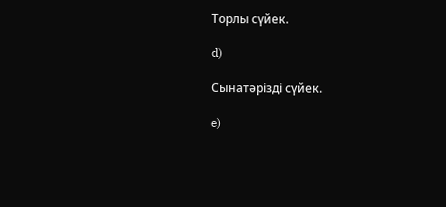Торлы сүйек.

d)

Сынатәрізді сүйек.

e)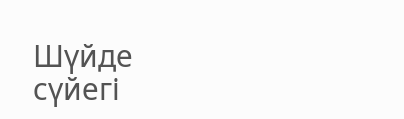Шүйде сүйегі